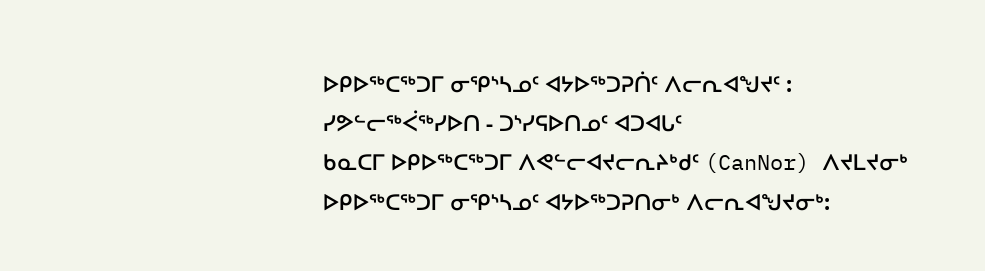ᐅᑭᐅᖅᑕᖅᑐᒥ ᓂᕿᔅᓴᓄᑦ ᐊᔭᐅᖅᑐᕈᑏᑦ ᐱᓕᕆᐊᖑᔪᑦ : ᓯᕗᓪᓕᖅᐹᖅᓯᐅᑎ - ᑐᔅᓯᕋᐅᑎᓄᑦ ᐊᑐᐊᒐᑦ
ᑲᓇᑕᒥ ᐅᑭᐅᖅᑕᖅᑐᒥ ᐱᕙᓪᓕᐊᔪᓕᕆᔨᒃᑯᑦ (CanNor) ᐱᔪᒪᔪᓂᒃ ᐅᑭᐅᖅᑕᖅᑐᒥ ᓂᕿᔅᓴᓄᑦ ᐊᔭᐅᖅᑐᕈᑎᓂᒃ ᐱᓕᕆᐊᖑᔪᓂᒃ: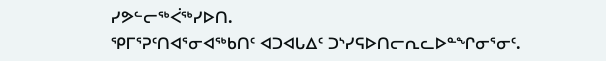ᓯᕗᓪᓕᖅᐹᖅᓯᐅᑎ.
ᕿᒥᕐᕈᑦᑎᐊᕐᓂᐊᖅᑲᑎᑦ ᐊᑐᐊᒐᐃᑦ ᑐᔅᓯᕋᐅᑎᓕᕆᓚᐅᓐᖏᓂᕐᓂᑦ.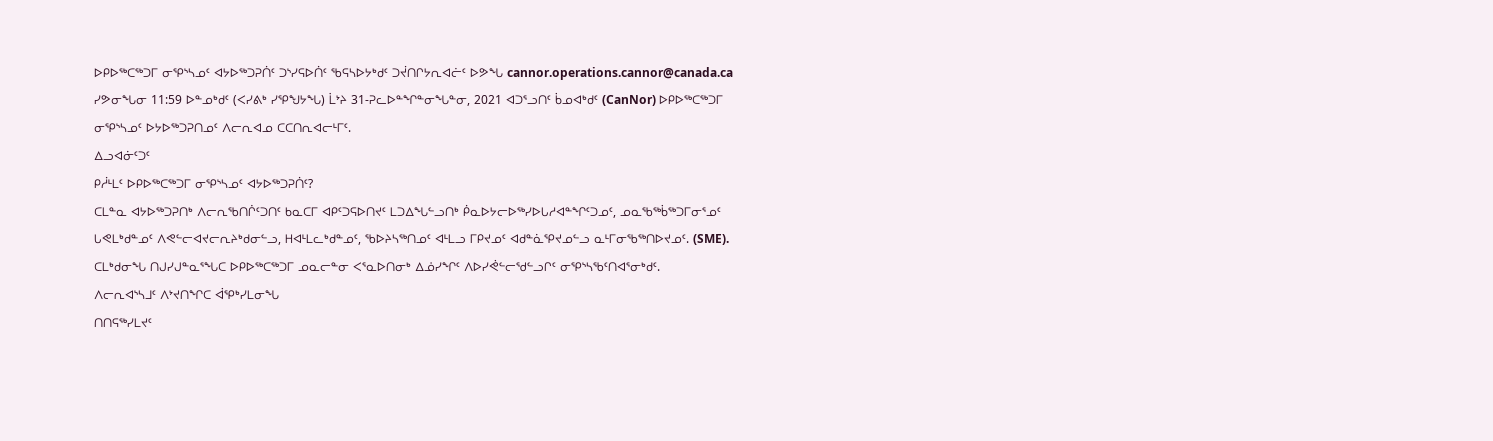ᐅᑭᐅᖅᑕᖅᑐᒥ ᓂᕿᔅᓴᓄᑦ ᐊᔭᐅᖅᑐᕈᑏᑦ ᑐᔅᓯᕋᐅᑏᑦ ᖃᕋᓴᐅᔭᒃᑯᑦ ᑐᔫᑎᒋᔭᕆᐊᓖᑦ ᐅᕗᖓ cannor.operations.cannor@canada.ca ᓯᕗᓂᖓᓂ 11:59 ᐅᓐᓄᒃᑯᑦ (ᐸᓯᕕᒃ ᓯᕿᖑᔭᖓ) ᒫᔾᔨ 31-ᕈᓚᐅᓐᖏᓐᓂᖓᓐᓂ, 2021 ᐊᑐᕐᓗᑎᑦ ᑳᓄᐊᒃᑯᑦ (CanNor) ᐅᑭᐅᖅᑕᖅᑐᒥ ᓂᕿᔅᓴᓄᑦ ᐅᔭᐅᖅᑐᕈᑎᓄᑦ ᐱᓕᕆᐊᓄ ᑕᑕᑎᕆᐊᓕᒻᒥᑦ.
ᐃᓗᐊᓃᑦᑐᑦ
ᑭᓲᒻᒪᑦ ᐅᑭᐅᖅᑕᖅᑐᒥ ᓂᕿᔅᓴᓄᑦ ᐊᔭᐅᖅᑐᕈᑏᑦ?
ᑕᒪᓐᓇ ᐊᔭᐅᖅᑐᕈᑎᒃ ᐱᓕᕆᖃᑎᒌᑦᑐᑎᑦ ᑲᓇᑕᒥ ᐊᑭᑦᑐᕋᐅᑎᔪᑦ ᒪᑐᐃᖓᓪᓗᑎᒃ ᑮᓇᐅᔭᓕᐅᖅᓯᐅᒐᓱᐊᓐᖏᑦᑐᓄᑦ, ᓄᓇᖃᖅᑳᖅᑐᒥᓂᕐᓄᑦ ᒐᕙᒪᒃᑯᓐᓄᑦ ᐱᕙᓪᓕᐊᔪᓕᕆᔨᒃᑯᓂᓪᓗ, ᕼᐊᒻᒪᓚᒃᑯᓐᓄᑦ, ᖃᐅᔨᓴᖅᑎᓄᑦ ᐊᒻᒪᓗ ᒥᑭᔪᓄᑦ ᐊᑯᓐᓈᕿᔪᓄᓪᓗ ᓇᒻᒥᓂᖃᖅᑎᐅᔪᓄᑦ. (SME). ᑕᒪᒃᑯᓂᖓ ᑎᒍᓯᒍᓐᓇᕐᖓᑕ ᐅᑭᐅᖅᑕᖅᑐᒥ ᓄᓇᓕᓐᓂ ᐸᕐᓇᐅᑎᓂᒃ ᐃᓅᓯᖏᑦ ᐱᐅᓯᕚᓪᓕᖁᓪᓗᒋᑦ ᓂᕿᔅᓴᖃᑦᑎᐊᕐᓂᒃᑯᑦ.
ᐱᓕᕆᐊᔅᓴᒧᑦ ᐱᔾᔪᑎᖏᑕ ᐋᕿᒃᓯᒪᓂᖓ
ᑎᑎᕋᖅᓯᒪᔪᑦ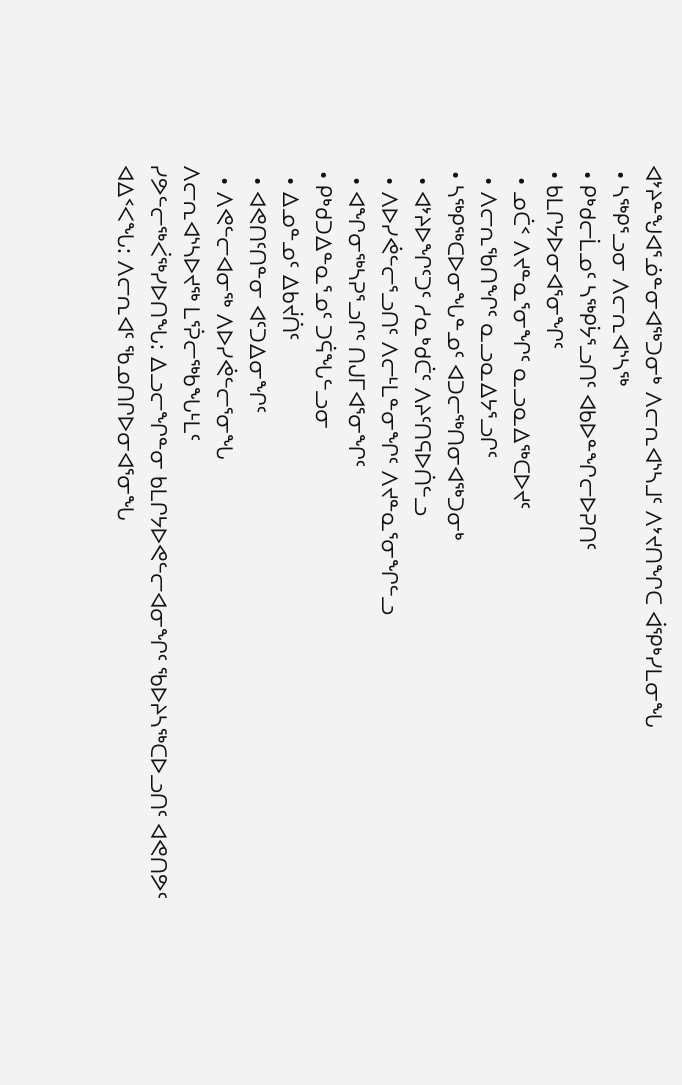ᐊᔾᔨᓐᖑᐊᕐᓅᓐᓂᐊᖅᑐᓂᒃ ᐱᓕᕆᐊᔅᓴᒧᑦ ᐱᔾᔪᑎᖏᑕ ᐋᕿᒃᓯᒪᓂᖓ
 • ᓴᖅᑭᕐᓗᓂ ᐱᓕᕆᐊᔅᓴᖅ
 • ᑭᒃᑯᓕᒫᓄᑦ ᓴᖅᑭᔮᕐᓗᑎᑦ ᐊᑲᐅᓐᖏᓕᐅᕈᑎᑦ
 • ᑲᒪᒋᔭᐅᓂᐊᕐᓂᖏᑦ
  • ᓄᑖᑉ ᐱᔪᓐᓇᕐᓂᖏᑦ ᓇᓗᓇᐃᖅᑕᐅᔪᑦ
  • ᐱᓕᕆᖃᑎᖏᑦ ᓇᓗᓇᐃᔭᕐᓗᒋᑦ
 • ᓴᖅᑭᖅᑕᐅᓂᖓᓐᓄᑦ ᐊᑐᓕᖅᑎᓂᐊᖅᑐᓂᒃ
  • ᐊᔾᔨᐅᖏᑦᑐᑦ ᓱᓇᒃᑯᑖᑦ ᐱᔨᑦᑎᕋᐅᑏᓪᓗ
  • ᐱᐅᓯᕚᓪᓕᕐᓗᑎᑦ ᐱᓕᒻᒪᓐᓂᖏᑦ ᐱᔪᓐᓇᕐᓂᖏᓪᓗ
  • ᐊᖏᓂᖅᓴᕈᕐᓗᒋᑦ ᑎᒍᒥᐊᕐᓂᖏᑦ
 • ᑭᒃᑯᑐᐃᓐᓇᕐᓄᑦ ᑐᕌᖓᓪᓗᓂ
  • ᐃᓄᓐᓄᑦ ᐃᑲᔫᑏᑦ
  • ᐊᕙᑎᑦᑎᓐᓂ ᐊᑦᑐᐃᓂᖏᑦ
  • ᐱᕙᓪᓕᐊᓂᖅ ᐱᐅᓯᕚᓪᓕᕐᓂᖓ
ᐱᓕᕆᐊᔅᓴᐅᔪᖅ ᒪᕐᕉᓕᖅᑲᖓᒻᒪᑦ
ᓯᕗᓪᓕᖅᐹᖅᓯᐅᑎᖓ: ᐃᓗᓕᖏᓐᓂ ᑲᒪᒋᔭᐅᕙᓪᓕᐊᓂᖏᑦ ᖃᐅᔨᓴᖅᑕᐅᓗᑎᑦ ᐊᕙᑎᕗᑦ
ᐊᐃᑉᐸᖓ: ᐱᓕᕆᐊᑦ ᖃᓄᑎᒋᐅᓂᐊᕐᓂᖓ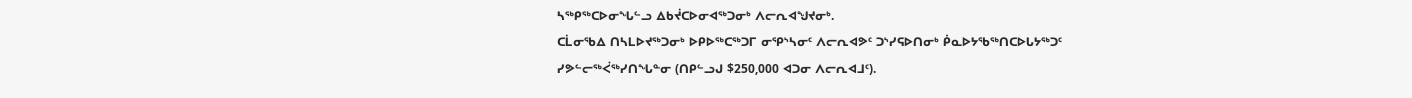ᓴᖅᑭᖅᑕᐅᓂᖓᓪᓗ ᐃᑲᔫᑕᐅᓂᐊᖅᑐᓂᒃ ᐱᓕᕆᐊᖑᔪᓂᒃ.
ᑕᒫᓂᖃᐃ ᑎᓴᒪᐅᔪᖅᑐᓂᒃ ᐅᑭᐅᖅᑕᖅᑐᒥ ᓂᕿᔅᓴᓂᑦ ᐱᓕᕆᐊᕗᑦ ᑐᔅᓯᕋᐅᑎᓂᒃ ᑮᓇᐅᔭᖃᖅᑎᑕᐅᒐᔭᖅᑐᑦ ᓯᕗᓪᓕᖅᐹᖅᓯᑎᖓᓐᓂ (ᑎᑭᓪᓗᒍ $250,000 ᐊᑐᓂ ᐱᓕᕆᐊᒧᑦ).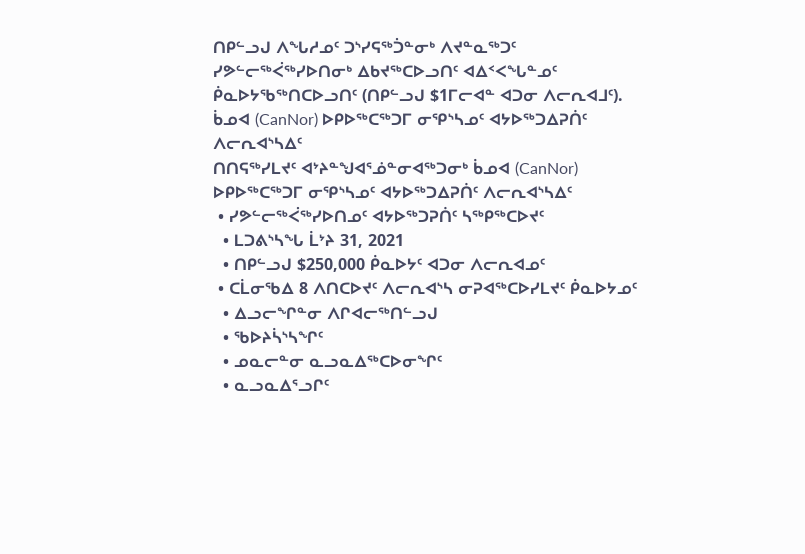ᑎᑭᓪᓗᒍ ᐱᖓᓱᓄᑦ ᑐᔅᓯᕋᖅᑑᓐᓂᒃ ᐱᔪᓐᓇᖅᑐᑦ ᓯᕗᓪᓕᖅᐹᖅᓯᐅᑎᓂᒃ ᐃᑲᔪᖅᑕᐅᓗᑎᑦ ᐊᐃᑉᐸᖓᓐᓄᑦ ᑮᓇᐅᔭᖃᖅᑎᑕᐅᓗᑎᑦ (ᑎᑭᓪᓗᒍ $1ᒥᓕᐊᓐ ᐊᑐᓂ ᐱᓕᕆᐊᒧᑦ).
ᑳᓄᐊ (CanNor) ᐅᑭᐅᖅᑕᖅᑐᒥ ᓂᕿᔅᓴᓄᑦ ᐊᔭᐅᖅᑐᐃᕈᑏᑦ ᐱᓕᕆᐊᔅᓴᐃᑦ
ᑎᑎᕋᖅᓯᒪᔪᑦ ᐊᔾᔨᓐᖑᐊᕐᓅᓐᓂᐊᖅᑐᓂᒃ ᑳᓄᐊ (CanNor) ᐅᑭᐅᖅᑕᖅᑐᒥ ᓂᕿᔅᓴᓄᑦ ᐊᔭᐅᖅᑐᐃᕈᑏᑦ ᐱᓕᕆᐊᔅᓴᐃᑦ
 • ᓯᕗᓪᓕᖅᐹᖅᓯᐅᑎᓄᑦ ᐊᔭᐅᖅᑐᕈᑏᑦ ᓴᖅᑭᖅᑕᐅᔪᑦ
  • ᒪᑐᕕᔅᓴᖓ ᒫᔾᔨ 31, 2021
  • ᑎᑭᓪᓗᒍ $250,000 ᑮᓇᐅᔭᑦ ᐊᑐᓂ ᐱᓕᕆᐊᓄᑦ
 • ᑕᒫᓂᖃᐃ 8 ᐱᑎᑕᐅᔪᑦ ᐱᓕᕆᐊᔅᓴ ᓂᕈᐊᖅᑕᐅᓯᒪᔪᑦ ᑮᓇᐅᔭᓄᑦ
  • ᐃᓗᓕᖏᓐᓂ ᐱᒋᐊᓕᖅᑎᓪᓗᒍ
  • ᖃᐅᔨᓵᔅᓴᖏᑦ
  • ᓄᓇᓕᓐᓂ ᓇᓗᓇᐃᖅᑕᐅᓂᖏᑦ
  • ᓇᓗᓇᐃᕐᓗᒋᑦ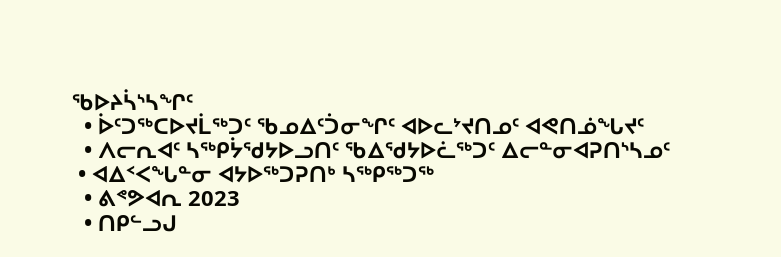ᖃᐅᔨᓵᔅᓴᖏᑦ
  • ᐆᑦᑐᖅᑕᐅᔪᒫᖅᑐᑦ ᖃᓄᐃᑦᑑᓂᖏᑦ ᐊᐅᓚᔾᔪᑎᓄᑦ ᐊᕙᑎᓅᖓᔪᑦ
  • ᐱᓕᕆᐊᑦ ᓴᖅᑭᔮᖁᔭᐅᓗᑎᑦ ᖃᐃᖁᔭᐅᓛᖅᑐᑦ ᐃᓕᓐᓂᐊᕈᑎᔅᓴᓄᑦ
 • ᐊᐃᑉᐸᖓᓐᓂ ᐊᔭᐅᖅᑐᕈᑎᒃ ᓴᖅᑭᖅᑐᖅ
  • ᕕᕝᕗᐊᕆ 2023
  • ᑎᑭᓪᓗᒍ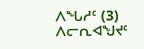ᐱᖓᓱᑦ (3) ᐱᓕᕆᐊᖑᔪᑦ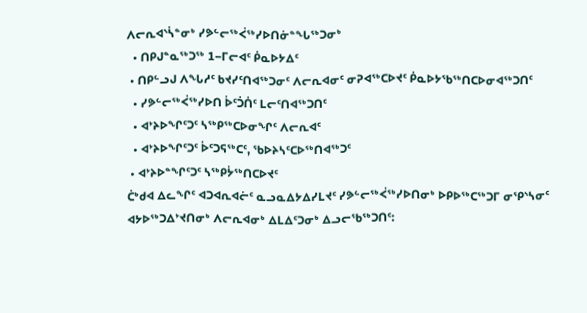ᐱᓕᕆᐊᔅᓵᓐᓂᒃ ᓯᕗᓪᓕᖅᐹᖅᓯᐅᑎᓃᓐᖓᖅᑐᓂᒃ
  • ᑎᑭᒍᓐᓇᖅᑐᖅ 1−ᒥᓕᐊᑦ ᑮᓇᐅᔭᐃᑦ
 • ᑎᑭᓪᓗᒍ ᐱᖓᓱᑦ ᑲᔪᓯᑦᑎᐊᖅᑐᓂᑦ ᐱᓕᕆᐊᓂᑦ ᓂᕈᐊᖅᑕᐅᔪᑦ ᑮᓇᐅᔭᖃᖅᑎᑕᐅᓂᐊᖅᑐᑎᑦ
  • ᓯᕗᓪᓕᖅᐹᖅᓯᐅᑎ ᐆᑦᑑᑏᑦ ᒪᓕᑦᑎᐊᖅᑐᑎᑦ
  • ᐊᔾᔨᐅᖏᑦᑐᑦ ᓴᖅᑭᖅᑕᐅᓂᖏᑦ ᐱᓕᕆᐊᑦ
  • ᐊᔾᔨᐅᖏᑦᑐᑦ ᐆᑦᑐᕋᖅᑕᑦ, ᖃᐅᔨᓴᑦᑕᐅᖅᑎᐊᖅᑐᑦ
 • ᐊᔾᔨᐅᓐᖏᑦᑐᑦ ᓴᖅᑭᔮᖅᑎᑕᐅᔪᑦ
ᑖᒃᑯᐊ ᐃᓚᖏᑦ ᐊᑐᐊᕆᐊᓖᑦ ᓇᓗᓇᐃᔭᐃᓯᒪᔪᑦ ᓯᕗᓪᓕᖅᐹᖅᓯᐅᑎᓂᒃ ᐅᑭᐅᖅᑕᖅᑐᒥ ᓂᕿᔅᓴᓂᑦ ᐊᔭᐅᖅᑐᐃᔾᔪᑎᓂᒃ ᐱᓕᕆᐊᓂᒃ ᐃᒪᐃᑦᑐᓂᒃ ᐃᓗᓕᖃᖅᑐᑎᑦ: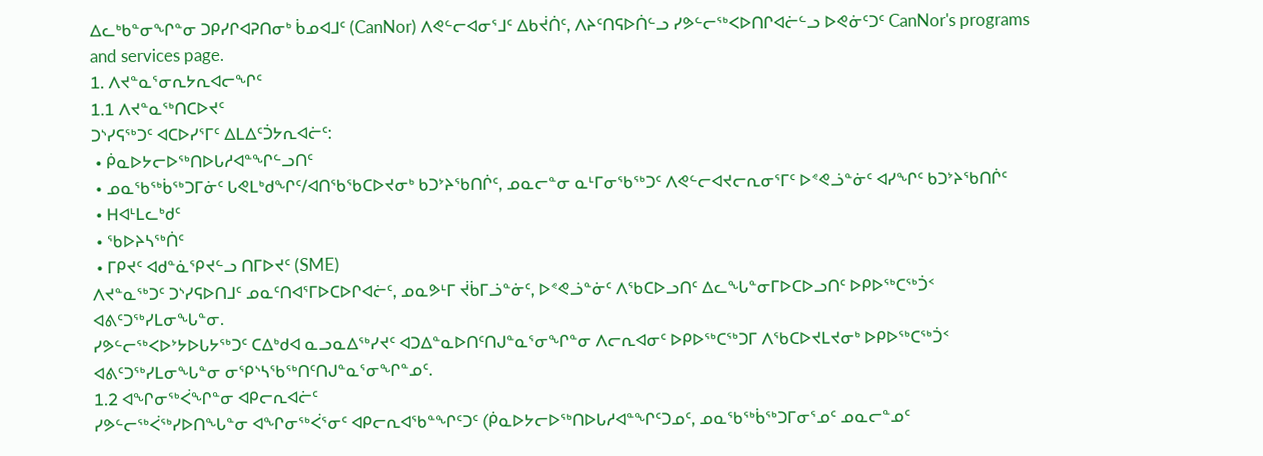ᐃᓚᒃᑲᓐᓂᖏᓐᓂ ᑐᑭᓯᒋᐊᕈᑎᓂᒃ ᑳᓄᐊᒧᑦ (CanNor) ᐱᕙᓪᓕᐊᓂᕐᒧᑦ ᐃᑲᔫᑏᑦ, ᐱᔨᑦᑎᕋᐅᑏᓪᓗ ᓯᕗᓪᓕᖅᐸᐅᑎᒋᐊᓖᓪᓗ ᐅᕙᓃᑦᑐᑦ CanNor's programs and services page.
1. ᐱᔪᓐᓇᕐᓂᕆᔭᕆᐊᓕᖏᑦ
1.1 ᐱᔪᓐᓇᖅᑎᑕᐅᔪᑦ
ᑐᔅᓯᕋᖅᑐᑦ ᐊᑕᐅᓯᕐᒥᑦ ᐃᒪᐃᑦᑑᔭᕆᐊᓖᑦ:
 • ᑮᓇᐅᔭᓕᐅᖅᑎᐅᒐᓱᐊᓐᖏᓪᓗᑎᑦ
 • ᓄᓇᖃᖅᑳᖅᑐᒥᓃᑦ ᒐᕙᒪᒃᑯᖏᑦ/ᐊᑎᖃᖃᑕᐅᔪᓂᒃ ᑲᑐᔾᔨᖃᑎᒌᑦ, ᓄᓇᓕᓐᓂ ᓇᒻᒥᓂᖃᖅᑐᑦ ᐱᕙᓪᓕᐊᔪᓕᕆᓂᕐᒥᑦ ᐅᕝᕙᓘᓐᓃᑦ ᐊᓯᖏᑦ ᑲᑐᔾᔨᖃᑎᒌᑦ
 • ᕼᐊᒻᒪᓚᒃᑯᑦ
 • ᖃᐅᔨᓴᖅᑏᑦ
 • ᒥᑭᔪᑦ ᐊᑯᓐᓈᕿᔪᓪᓗ ᑎᒥᐅᔪᑦ (SME)
ᐱᔪᓐᓇᖅᑐᑦ ᑐᔅᓯᕋᐅᑎᒧᑦ ᓄᓇᑦᑎᐊᕐᒥᐅᑕᐅᒋᐊᓖᑦ, ᓄᓇᕗᒻᒥ ᔫᑳᒥᓘᓐᓃᑦ, ᐅᕝᕙᓘᓐᓃᑦ ᐱᖃᑕᐅᓗᑎᑦ ᐃᓚᖓᓐᓂᒥᐅᑕᐅᓗᑎᑦ ᐅᑭᐅᖅᑕᖅᑑᑉ ᐊᕕᑦᑐᖅᓯᒪᓂᖓᓐᓂ.
ᓯᕗᓪᓕᖅᐸᐅᔾᔭᐅᒐᔭᖅᑐᑦ ᑕᐃᒃᑯᐊ ᓇᓗᓇᐃᖅᓯᔪᑦ ᐊᑐᐃᓐᓇᐅᑎᑦᑎᒍᓐᓇᕐᓂᖏᓐᓂ ᐱᓕᕆᐊᓂᑦ ᐅᑭᐅᖅᑕᖅᑐᒥ ᐱᖃᑕᐅᔪᒪᔪᓂᒃ ᐅᑭᐅᖅᑕᖅᑑᑉ ᐊᕕᑦᑐᖅᓯᒪᓂᖓᓐᓂ ᓂᕿᔅᓴᖃᖅᑎᑦᑎᒍᓐᓇᕐᓂᖏᓐᓄᑦ.
1.2 ᐊᖏᓂᖅᐹᖏᓐᓂ ᐊᑭᓕᕆᐊᓖᑦ
ᓯᕗᓪᓕᖅᐹᖅᓯᐅᑎᖓᓐᓂ ᐊᖏᓂᖅᐹᕐᓂᑦ ᐊᑭᓕᕆᐊᖃᓐᖏᑦᑐᑦ (ᑮᓇᐅᔭᓕᐅᖅᑎᐅᒐᓱᐊᓐᖏᑦᑐᓄᑦ, ᓄᓇᖃᖅᑳᖅᑐᒥᓂᕐᓄᑦ ᓄᓇᓕᓐᓄᑦ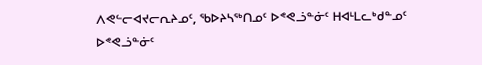ᐱᕙᓪᓕᐊᔪᓕᕆᔨᓄᑦ, ᖃᐅᔨᓴᖅᑎᓄᑦ ᐅᕝᕙᓘᓐᓃᑦ ᕼᐊᒻᒪᓚᒃᑯᓐᓄᑦ ᐅᕝᕙᓘᓐᓃᑦ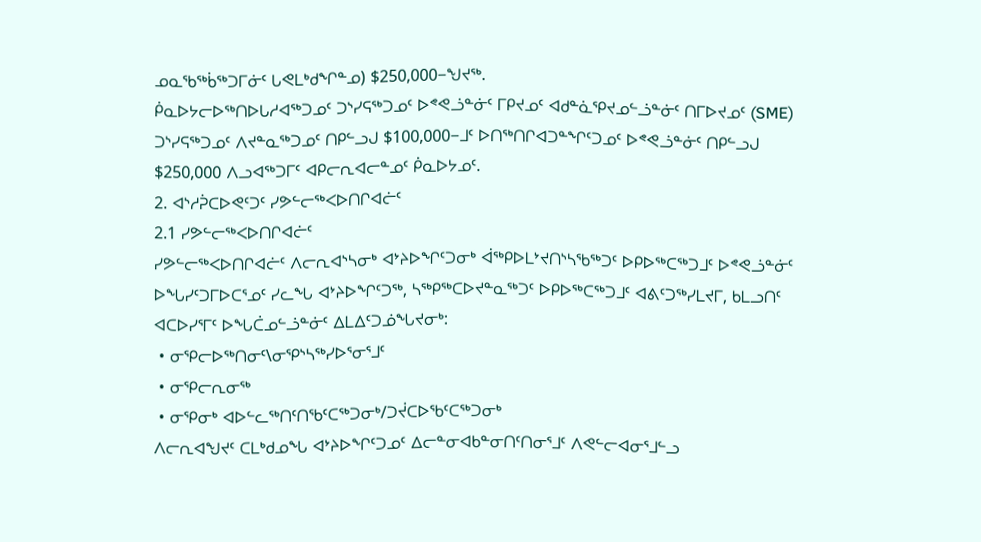ᓄᓇᖃᖅᑳᖅᑐᒥᓃᑦ ᒐᕙᒪᒃᑯᖏᓐᓄ) $250,000−ᖑᔪᖅ.
ᑮᓇᐅᔭᓕᐅᖅᑎᐅᒐᓱᐊᖅᑐᓄᑦ ᑐᔅᓯᕋᖅᑐᓄᑦ ᐅᕝᕙᓘᓐᓃᑦ ᒥᑭᔪᓄᑦ ᐊᑯᓐᓈᕿᔪᓄᓪᓘᓐᓃᑦ ᑎᒥᐅᔪᓄᑦ (SME) ᑐᔅᓯᕋᖅᑐᓄᑦ ᐱᔪᓐᓇᖅᑐᓄᑦ ᑎᑭᓪᓗᒍ $100,000−ᒧᑦ ᐅᑎᖅᑎᒋᐊᑐᓐᖏᑦᑐᓄᑦ ᐅᕝᕙᓘᓐᓃᑦ ᑎᑭᓪᓗᒍ $250,000 ᐱᓗᐊᖅᑐᒥᑦ ᐊᑭᓕᕆᐊᓕᓐᓄᑦ ᑮᓇᐅᔭᓄᑦ.
2. ᐊᔅᓱᕉᑕᐅᕙᑦᑐᑦ ᓯᕗᓪᓕᖅᐸᐅᑎᒋᐊᓖᑦ
2.1 ᓯᕗᓪᓕᖅᐸᐅᑎᒋᐊᓖᑦ
ᓯᕗᓪᓕᖅᐸᐅᑎᒋᐊᓖᑦ ᐱᓕᕆᐊᔅᓴᓂᒃ ᐊᔾᔨᐅᖏᑦᑐᓂᒃ ᐋᖅᑭᐅᒪᔾᔪᑎᔅᓴᖃᖅᑐᑦ ᐅᑭᐅᖅᑕᖅᑐᒧᑦ ᐅᕝᕙᓘᓐᓃᑦ ᐅᖓᓯᑦᑐᒥᐅᑕᕐᓄᑦ ᓯᓚᖓ ᐊᔾᔨᐅᖏᑦᑐᖅ, ᓴᖅᑭᖅᑕᐅᔪᓐᓇᖅᑐᑦ ᐅᑭᐅᖅᑕᖅᑐᒧᑦ ᐊᕕᑦᑐᖅᓯᒪᔪᒥ, ᑲᒪᓗᑎᑦ ᐊᑕᐅᓯᕐᒥᑦ ᐅᖓᑖᓄᓪᓘᓐᓃᑦ ᐃᒪᐃᑦᑐᓅᖓᔪᓂᒃ:
 • ᓂᕿᓕᐅᖅᑎᓂᑦ\ᓂᕿᔅᓴᖅᓯᐅᕐᓂᕐᒧᑦ
 • ᓂᕿᓕᕆᓂᖅ
 • ᓂᕿᓂᒃ ᐊᐅᓪᓚᖅᑎᑦᑎᖃᑦᑕᖅᑐᓂᒃ/ᑐᔫᑕᐅᖃᑦᑕᖅᑐᓂᒃ
ᐱᓕᕆᐊᖑᔪᑦ ᑕᒪᒃᑯᓄᖓ ᐊᔾᔨᐅᖏᑦᑐᓄᑦ ᐃᓕᓐᓂᐊᑲᓐᓂᑎᑦᑎᓂᕐᒧᑦ ᐱᕙᓪᓕᐊᓂᕐᒧᓪᓗ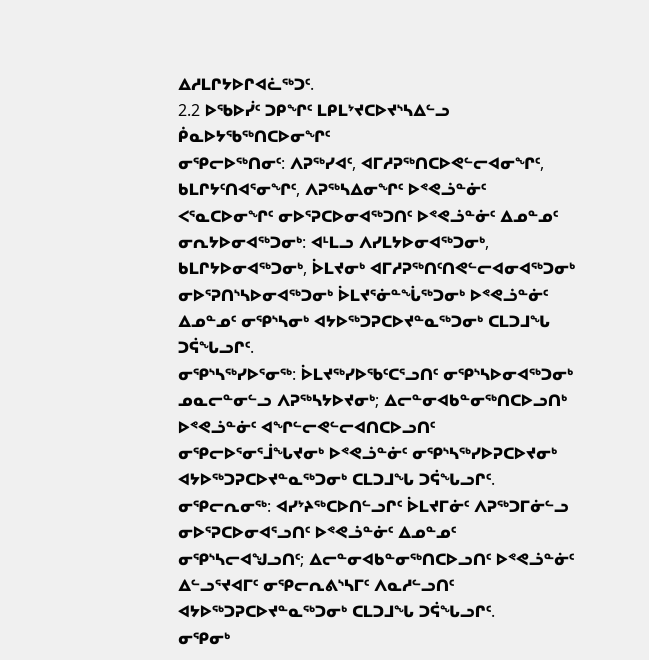ᐃᓱᒪᒋᔭᐅᒋᐊᓛᖅᑐᑦ.
2.2 ᐅᖃᐅᓰᑦ ᑐᑭᖏᑦ ᒪᑭᒪᔾᔪᑕᐅᔪᔅᓴᐃᓪᓗ ᑮᓇᐅᔭᖃᖅᑎᑕᐅᓂᖏᑦ
ᓂᕿᓕᐅᖅᑎᓂᑦ: ᐱᕈᖅᓯᐊᑦ, ᐊᒥᓱᕈᖅᑎᑕᐅᕙᓪᓕᐊᓂᖏᑦ, ᑲᒪᒋᔭᑦᑎᐊᕐᓂᖏᑦ, ᐱᕈᖅᓴᐃᓂᖏᑦ ᐅᕝᕙᓘᓐᓃᑦ ᐸᕐᓇᑕᐅᓂᖏᑦ ᓂᐅᕐᕈᑕᐅᓂᐊᖅᑐᑎᑦ ᐅᕝᕙᓘᓐᓃᑦ ᐃᓄᓐᓄᑦ ᓂᕆᔭᐅᓂᐊᖅᑐᓂᒃ: ᐊᒻᒪᓗ ᐱᓯᒪᔭᐅᓂᐊᖅᑐᓂᒃ, ᑲᒪᒋᔭᐅᓂᐊᖅᑐᓂᒃ, ᐆᒪᔪᓂᒃ ᐊᒥᓱᕈᖅᑎᑦᑎᕙᓪᓕᐊᓂᐊᖅᑐᓂᒃ ᓂᐅᕐᕈᑎᔅᓴᐅᓂᐊᖅᑐᓂᒃ ᐆᒪᔪᕐᓃᓐᖔᖅᑐᓂᒃ ᐅᕝᕙᓘᓐᓃᑦ ᐃᓄᓐᓄᑦ ᓂᕿᔅᓴᓂᒃ ᐊᔭᐅᖅᑐᕈᑕᐅᔪᓐᓇᖅᑐᓂᒃ ᑕᒪᑐᒧᖓ ᑐᕌᖓᓗᒋᑦ.
ᓂᕿᔅᓴᖅᓯᐅᕐᓂᖅ: ᐆᒪᔪᖅᓯᐅᖃᑦᑕᕐᓗᑎᑦ ᓂᕿᔅᓴᐅᓂᐊᖅᑐᓂᒃ ᓄᓇᓕᓐᓂᓪᓗ ᐱᕈᖅᓴᔭᐅᔪᓂᒃ; ᐃᓕᓐᓂᐊᑲᓐᓂᖅᑎᑕᐅᓗᑎᒃ ᐅᕝᕙᓘᓐᓃᑦ ᐊᖏᓪᓕᕙᓪᓕᐊᑎᑕᐅᓗᑎᑦ ᓂᕿᓕᐅᕐᓂᕐᒨᖓᔪᓂᒃ ᐅᕝᕙᓘᓐᓃᑦ ᓂᕿᔅᓴᖅᓯᐅᕈᑕᐅᔪᓂᒃ ᐊᔭᐅᖅᑐᕈᑕᐅᔪᓐᓇᖅᑐᓂᒃ ᑕᒪᑐᒧᖓ ᑐᕌᖓᓗᒋᑦ.
ᓂᕿᓕᕆᓂᖅ: ᐊᓯᔾᔨᖅᑕᐅᑎᓪᓗᒋᑦ ᐆᒪᔪᒥᓃᑦ ᐱᕈᖅᑐᒥᓃᓪᓗ ᓂᐅᕐᕈᑕᐅᓂᐊᕐᓗᑎᑦ ᐅᕝᕙᓘᓐᓃᑦ ᐃᓄᓐᓄᑦ ᓂᕿᔅᓴᓕᐊᖑᓗᑎᑦ; ᐃᓕᓐᓂᐊᑲᓐᓂᖅᑎᑕᐅᓗᑎᑦ ᐅᕝᕙᓘᓐᓃᑦ ᐃᓪᓗᕐᔪᐊᒥᑦ ᓂᕿᓕᕆᕕᔅᓴᒥᑦ ᐱᓇᓱᓪᓗᑎᑦ ᐊᔭᐅᖅᑐᕈᑕᐅᔪᓐᓇᖅᑐᓂᒃ ᑕᒪᑐᒧᖓ ᑐᕌᖓᓗᒋᑦ.
ᓂᕿᓂᒃ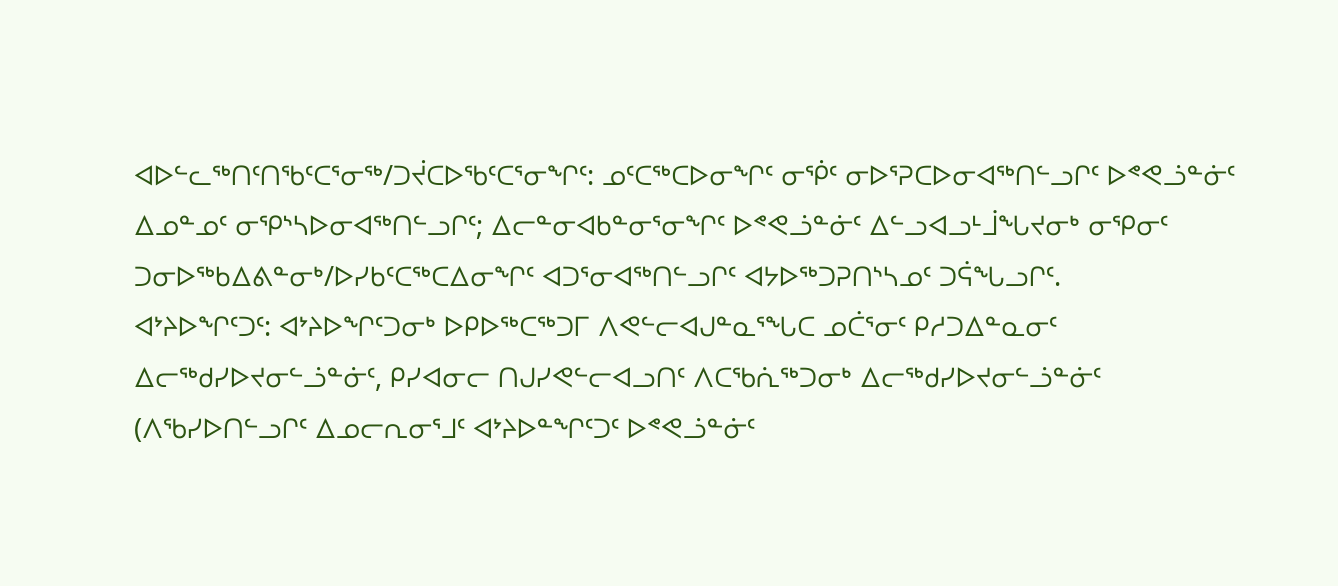ᐊᐅᓪᓚᖅᑎᑦᑎᖃᑦᑕᕐᓂᖅ/ᑐᔫᑕᐅᖃᑦᑕᕐᓂᖏᑦ: ᓄᑦᑕᖅᑕᐅᓂᖏᑦ ᓂᖀᑦ ᓂᐅᕐᕈᑕᐅᓂᐊᖅᑎᓪᓗᒋᑦ ᐅᕝᕙᓘᓐᓃᑦ ᐃᓄᓐᓄᑦ ᓂᕿᔅᓴᐅᓂᐊᖅᑎᓪᓗᒋᑦ; ᐃᓕᓐᓂᐊᑲᓐᓂᕐᓂᖏᑦ ᐅᕝᕙᓘᓐᓃᑦ ᐃᓪᓗᐊᓗᒻᒨᖓᔪᓂᒃ ᓂᕿᓂᑦ ᑐᓂᐅᖅᑲᐃᕕᓐᓂᒃ/ᐅᓯᑲᑦᑕᖅᑕᐃᓂᖏᑦ ᐊᑐᕐᓂᐊᖅᑎᓪᓗᒋᑦ ᐊᔭᐅᖅᑐᕈᑎᔅᓴᓄᑦ ᑐᕌᖓᓗᒋᑦ.
ᐊᔾᔨᐅᖏᑦᑐᑦ: ᐊᔾᔨᐅᖏᑦᑐᓂᒃ ᐅᑭᐅᖅᑕᖅᑐᒥ ᐱᕙᓪᓕᐊᒍᓐᓇᕐᖓᑕ ᓄᑖᕐᓂᑦ ᑭᓱᑐᐃᓐᓇᓂᑦ ᐃᓕᖅᑯᓯᐅᔪᓂᓪᓘᓐᓃᑦ, ᑭᓯᐊᓂᓕ ᑎᒍᓯᕙᓪᓕᐊᓗᑎᑦ ᐱᑕᖃᕇᖅᑐᓂᒃ ᐃᓕᖅᑯᓯᐅᔪᓂᓪᓘᓐᓃᑦ (ᐱᖃᓯᐅᑎᓪᓗᒋᑦ ᐃᓄᓕᕆᓂᕐᒧᑦ ᐊᔾᔨᐅᓐᖏᑦᑐᑦ ᐅᕝᕙᓘᓐᓃᑦ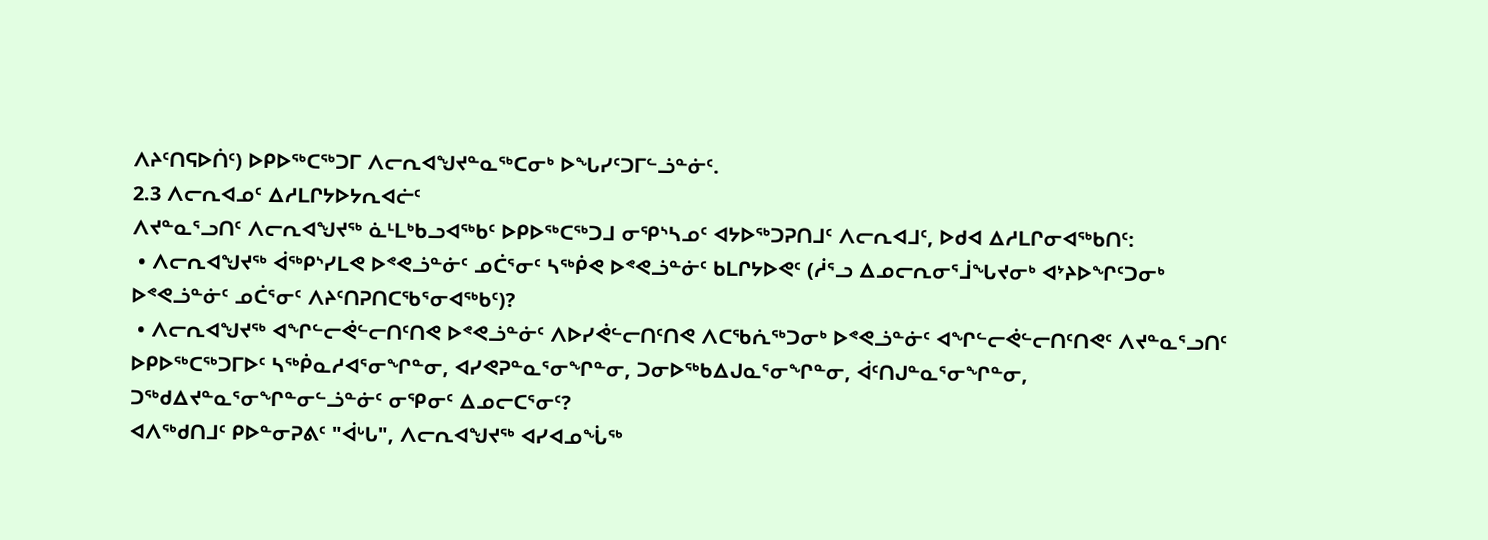ᐱᔨᑦᑎᕋᐅᑏᑦ) ᐅᑭᐅᖅᑕᖅᑐᒥ ᐱᓕᕆᐊᖑᔪᓐᓇᖅᑕᓂᒃ ᐅᖓᓯᑦᑐᒥᓪᓘᓐᓃᑦ.
2.3 ᐱᓕᕆᐊᓄᑦ ᐃᓱᒪᒋᔭᐅᔭᕆᐊᓖᑦ
ᐱᔪᓐᓇᕐᓗᑎᑦ ᐱᓕᕆᐊᖑᔪᖅ ᓈᒻᒪᒃᑲᓗᐊᖅᑲᑦ ᐅᑭᐅᖅᑕᖅᑐᒧ ᓂᕿᔅᓴᓄᑦ ᐊᔭᐅᖅᑐᕈᑎᒧᑦ ᐱᓕᕆᐊᒧᑦ, ᐅᑯᐊ ᐃᓱᒪᒋᓂᐊᖅᑲᑎᑦ:
 • ᐱᓕᕆᐊᖑᔪᖅ ᐋᖅᑭᔅᓯᒪᕙ ᐅᕝᕙᓘᓐᓃᑦ ᓄᑖᕐᓂᑦ ᓴᖅᑮᕙ ᐅᕝᕙᓘᓐᓃᑦ ᑲᒪᒋᔭᐅᕙᑦ (ᓲᕐᓗ ᐃᓄᓕᕆᓂᕐᒨᖓᔪᓂᒃ ᐊᔾᔨᐅᖏᑦᑐᓂᒃ ᐅᕝᕙᓘᓐᓃᑦ ᓄᑖᕐᓂᑦ ᐱᔨᑦᑎᕈᑎᑕᖃᕐᓂᐊᖅᑲᑦ)?
 • ᐱᓕᕆᐊᖑᔪᖅ ᐊᖏᓪᓕᕚᓪᓕᑎᑦᑎᕙ ᐅᕝᕙᓘᓐᓃᑦ ᐱᐅᓯᕚᓪᓕᑎᑦᑎᕙ ᐱᑕᖃᕇᖅᑐᓂᒃ ᐅᕝᕙᓘᓐᓃᑦ ᐊᖏᓪᓕᕚᓪᓕᑎᑦᑎᕙᑦ ᐱᔪᓐᓇᕐᓗᑎᑦ ᐅᑭᐅᖅᑕᖅᑐᒥᐅᑦ ᓴᖅᑮᓇᓱᐊᕐᓂᖏᓐᓂ, ᐊᓯᕙᕈᓐᓇᕐᓂᖏᓐᓂ, ᑐᓂᐅᖅᑲᐃᒍᓇᕐᓂᖏᓐᓂ, ᐋᑦᑎᒍᓐᓇᕐᓂᖏᓐᓂ, ᑐᖅᑯᐃᔪᓐᓇᕐᓂᖏᓐᓂᓪᓘᓐᓃᑦ ᓂᕿᓂᑦ ᐃᓄᓕᑕᕐᓂᑦ?
ᐊᐱᖅᑯᑎᒧᑦ ᑭᐅᓐᓂᕈᕕᑦ "ᐋᒡᒐ", ᐱᓕᕆᐊᖑᔪᖅ ᐊᓯᐊᓄᖔᖅ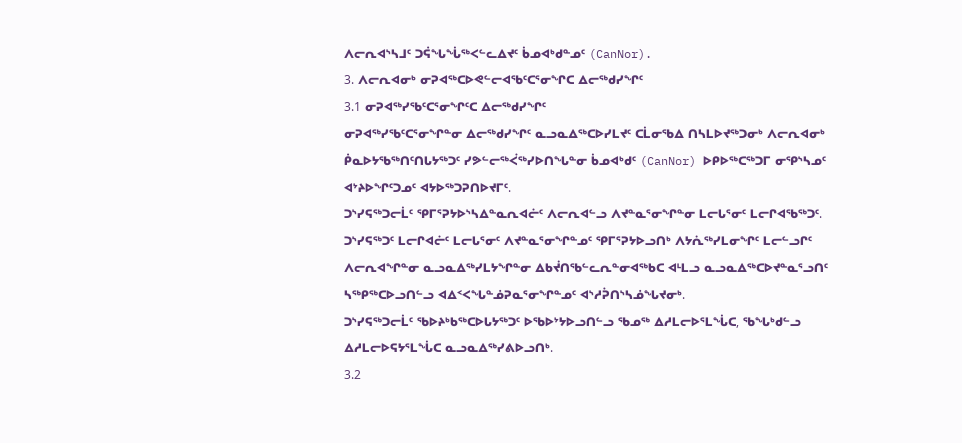ᐱᓕᕆᐊᔅᓴᒧᑦ ᑐᕌᖓᖔᖅᐸᓪᓚᐃᔪᑦ ᑳᓄᐊᒃᑯᓐᓄᑦ (CanNor).
3. ᐱᓕᕆᐊᓂᒃ ᓂᕈᐊᖅᑕᐅᕙᓪᓕᐊᖃᑦᑕᕐᓂᖏᑕ ᐃᓕᖅᑯᓯᖏᑦ
3.1 ᓂᕈᐊᖅᓯᖃᑦᑕᕐᓂᖏᑦᑕ ᐃᓕᖅᑯᓯᖏᑦ
ᓂᕈᐊᖅᓯᖃᑦᑕᕐᓂᖏᓐᓂ ᐃᓕᖅᑯᓯᖏᑦ ᓇᓗᓇᐃᖅᑕᐅᓯᒪᔪᑦ ᑕᒫᓂᖃᐃ ᑎᓴᒪᐅᔪᖅᑐᓂᒃ ᐱᓕᕆᐊᓂᒃ ᑮᓇᐅᔭᖃᖅᑎᑦᑎᒐᔭᖅᑐᑦ ᓯᕗᓪᓕᖅᐹᖅᓯᐅᑎᖓᓐᓂ ᑳᓄᐊᒃᑯᑦ (CanNor) ᐅᑭᐅᖅᑕᖅᑐᒥ ᓂᕿᔅᓴᓄᑦ ᐊᔾᔨᐅᖏᑦᑐᓄᑦ ᐊᔭᐅᖅᑐᕈᑎᐅᔪᒥᑦ.
ᑐᔅᓯᕋᖅᑐᓕᒫᑦ ᕿᒥᕐᕈᔭᐅᔅᓴᐃᓐᓇᕆᐊᓖᑦ ᐱᓕᕆᐊᓪᓗ ᐱᔪᓐᓇᕐᓂᖏᓐᓂ ᒪᓕᒐᕐᓂᑦ ᒪᓕᒋᐊᖃᖅᑐᑦ.
ᑐᔅᓯᕋᖅᑐᑦ ᒪᓕᒋᐊᓖᑦ ᒪᓕᒐᕐᓂᑦ ᐱᔪᓐᓇᕐᓂᖏᓐᓄᑦ ᕿᒥᕐᕈᔭᐅᓗᑎᒃ ᐱᔭᕇᖅᓯᒪᓂᖏᑦ ᒪᓕᓪᓗᒋᑦ ᐱᓕᕆᐊᖏᓐᓂ ᓇᓗᓇᐃᖅᓯᒪᔭᖏᓐᓂ ᐃᑲᔫᑎᖃᓪᓚᕆᓐᓂᐊᖅᑲᑕ ᐊᒻᒪᓗ ᓇᓗᓇᐃᖅᑕᐅᔪᓐᓇᕐᓗᑎᑦ ᓴᖅᑭᖅᑕᐅᓗᑎᓪᓗ ᐊᐃᑉᐸᖓᓐᓅᕈᓇᕐᓂᖏᓐᓄᑦ ᐊᔅᓱᕉᑎᔅᓴᓅᖓᔪᓂᒃ.
ᑐᔅᓯᕋᖅᑐᓕᒫᑦ ᖃᐅᔨᒃᑲᖅᑕᐅᒐᔭᖅᑐᑦ ᐅᖃᐅᔾᔭᐅᓗᑎᓪᓗ ᖃᓄᖅ ᐃᓱᒪᓕᐅᕐᒪᖔᑕ, ᖃᖓᒃᑯᓪᓗ ᐃᓱᒪᓕᐅᕋᔭᕐᒪᖔᑕ ᓇᓗᓇᐃᖅᓯᕕᐅᓗᑎᒃ.
3.2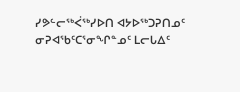ᓯᕗᓪᓕᖅᐹᖅᓯᐅᑎ ᐊᔭᐅᖅᑐᕈᑎᓄᑦ ᓂᕈᐊᖃᑦᑕᕐᓂᖏᓐᓄᑦ ᒪᓕᒐᐃᑦ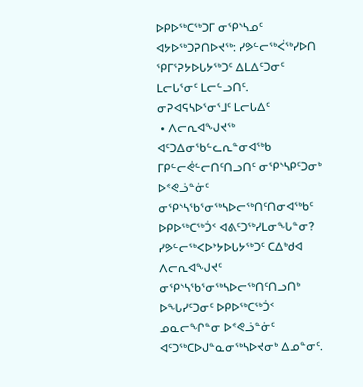ᐅᑭᐅᖅᑕᖅᑐᒥ ᓂᕿᔅᓴᓄᑦ ᐊᔭᐅᖅᑐᕈᑎᐅᔪᖅ: ᓯᕗᓪᓕᖅᐹᖅᓯᐅᑎ ᕿᒥᕐᕈᔭᐅᒐᔭᖅᑐᑦ ᐃᒪᐃᑦᑐᓂᑦ ᒪᓕᒐᕐᓂᑦ ᒪᓕᓪᓗᑎᑦ.
ᓂᕈᐊᕋᓴᐅᕐᓂᕐᒧᑦ ᒪᓕᒐᐃᑦ
 • ᐱᓕᕆᐊᖑᔪᖅ ᐊᑦᑐᐃᓂᖃᓪᓚᕆᓐᓂᐊᖅᑲ ᒥᑭᓪᓕᕚᓪᓕᑎᑦᑎᓗᑎᑦ ᓂᕿᔅᓴᑭᑦᑐᓂᒃ ᐅᕝᕙᓘᓐᓃᑦ ᓂᕿᔅᓴᖃᕐᓂᖅᓴᐅᓕᖅᑎᑦᑎᓂᐊᖅᑲᑦ ᐅᑭᐅᖅᑕᖅᑑᑉ ᐊᕕᑦᑐᖅᓯᒪᓂᖓᓐᓂ? ᓯᕗᓪᓕᖅᐸᐅᔾᔭᐅᒐᔭᖅᑐᑦ ᑕᐃᒃᑯᐊ ᐱᓕᕆᐊᖑᔪᑦ ᓂᕿᔅᓴᖃᕐᓂᖅᓴᐅᓕᖅᑎᑦᑎᓗᑎᒃ ᐅᖓᓯᑦᑐᓂᑦ ᐅᑭᐅᖅᑕᖅᑑᑉ ᓄᓇᓕᖏᓐᓂ ᐅᕝᕙᓘᓐᓃᑦ ᐊᑦᑐᖅᑕᐅᒍᓐᓇᓂᖅᓴᐅᔪᓂᒃ ᐃᓄᓐᓂᑦ.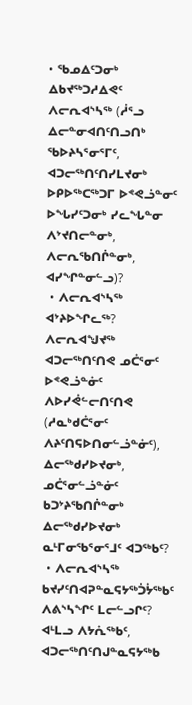• ᖃᓄᐃᑦᑐᓂᒃ ᐃᑲᔪᖅᑐᓱᐃᕙᑦ ᐱᓕᕆᐊᔅᓴᖅ (ᓲᕐᓗ ᐃᓕᓐᓂᐊᑎᑦᑎᓗᑎᒃ ᖃᐅᔨᓴᕐᓂᕐᒥᑦ, ᐊᑐᓕᖅᑎᑦᑎᓯᒪᔪᓂᒃ ᐅᑭᐅᖅᑕᖅᑐᒥ ᐅᕝᕙᓘᓐᓂᑦ ᐅᖓᓯᑦᑐᓂᒃ ᓯᓚᖓᓐᓂ ᐱᔾᔪᑎᓕᓐᓂᒃ, ᐱᓕᕆᖃᑎᒌᓐᓂᒃ, ᐊᓯᖏᓐᓂᓪᓗ)?
 • ᐱᓕᕆᐊᔅᓴᖅ ᐊᔾᔨᐅᖏᓚᖅ? ᐱᓕᕆᐊᖑᔪᖅ ᐊᑐᓕᖅᑎᑦᑎᕙ ᓄᑖᕐᓂᑦ ᐅᕝᕙᓘᓐᓃᑦ ᐱᐅᓯᕚᓪᓕᑎᑦᑎᕙ (ᓱᓇᒃᑯᑖᕐᓂᑦ ᐱᔨᑦᑎᕋᐅᑎᓂᓪᓘᓐᓃᑦ), ᐃᓕᖅᑯᓯᐅᔪᓂᒃ, ᓄᑖᕐᓂᓪᓘᓐᓃᑦ ᑲᑐᔾᔨᖃᑎᒌᓐᓂᒃ ᐃᓕᖅᑯᓯᐅᔪᓂᒃ ᓇᒻᒥᓂᖃᕐᓂᕐᒧᑦ ᐊᑐᖅᑲᑦ?
 • ᐱᓕᕆᐊᔅᓴᖅ ᑲᔪᓯᑦᑎᐊᕈᓐᓇᕋᔭᖅᑑᔮᖅᑲᑦ ᐱᕕᔅᓴᖏᑦ ᒪᓕᓪᓗᒋᑦ? ᐊᒻᒪᓗ ᐱᔭᕇᖅᑲᑦ, ᐊᑐᓕᖅᑎᑦᑎᒍᓐᓇᕋᔭᖅᑲ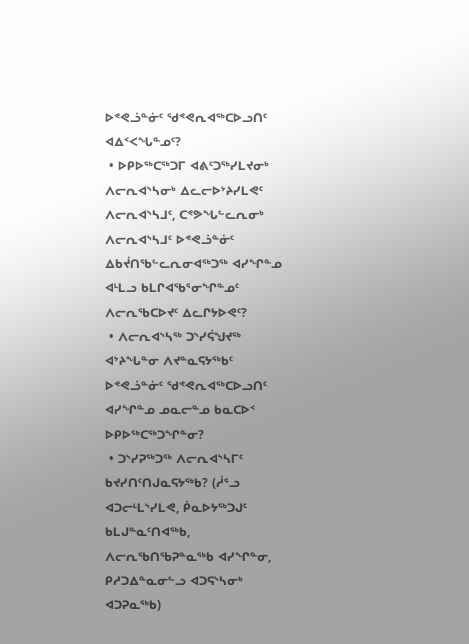ᐅᕝᕙᓘᓐᓃᑦ ᖁᕝᕙᕆᐊᖅᑕᐅᓗᑎᑦ ᐊᐃᑉᐸᖓᓐᓄᑦ?
 • ᐅᑭᐅᖅᑕᖅᑐᒥ ᐊᕕᑦᑐᖅᓯᒪᔪᓂᒃ ᐱᓕᕆᐊᔅᓴᓂᒃ ᐃᓚᓕᐅᔾᔨᓯᒪᕙᑦ ᐱᓕᕆᐊᔅᓴᒧᑦ, ᑕᕝᕗᖓᓪᓚᕆᓂᒃ ᐱᓕᕆᐊᔅᓴᒧᑦ ᐅᕝᕙᓘᓐᓃᑦ ᐃᑲᔫᑎᖃᓪᓚᕆᓂᐊᖅᑐᖅ ᐊᓯᖏᓐᓄ ᐊᒻᒪᓗ ᑲᒪᒋᐊᖃᕐᓂᖏᓐᓄᑦ ᐱᓕᕆᖃᑕᐅᔪᑦ ᐃᓚᒋᔭᐅᕙᑦ?
 • ᐱᓕᕆᐊᔅᓴᖅ ᑐᔅᓯᕌᖑᔪᖅ ᐊᔾᔨᖓᓐᓂ ᐱᔪᓐᓇᕋᔭᖅᑲᑦ ᐅᕝᕙᓘᓐᓃᑦ ᖁᕝᕙᕆᐊᖅᑕᐅᓗᑎᑦ ᐊᓯᖏᓐᓄ ᓄᓇᓕᓐᓄ ᑲᓇᑕᐅᑉ ᐅᑭᐅᖅᑕᖅᑐᖏᓐᓂ?
 • ᑐᔅᓯᕈᖅᑐᖅ ᐱᓕᕆᐊᔅᓴᒥᑦ ᑲᔪᓯᑎᑦᑎᒍᓇᕋᔭᖅᑲ? (ᓲᕐᓗ ᐊᑐᓕᒻᒪᔅᓯᒪᕙ, ᑮᓇᐅᔭᖅᑐᒍᑦ ᑲᒪᒍᓐᓇᑦᑎᐊᖅᑲ, ᐱᓕᕆᖃᑎᖃᕈᓐᓇᖅᑲ ᐊᓯᖏᓐᓂ, ᑭᓱᑐᐃᓐᓇᓂᓪᓗ ᐊᑐᕋᔅᓴᓂᒃ ᐊᑐᕈᓇᖅᑲ)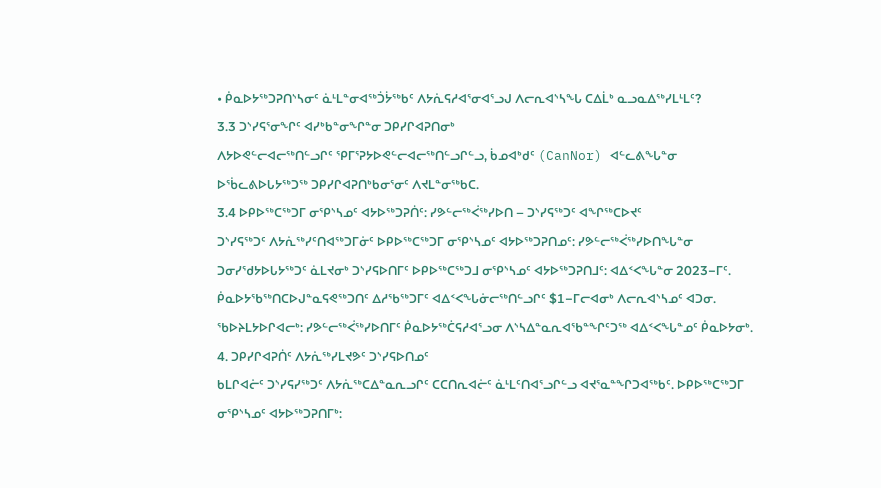• ᑮᓇᐅᔭᖅᑐᕈᑎᔅᓴᓂᑦ ᓈᒻᒪᓐᓂᐊᖅᑑᔮᖅᑲᑦ ᐱᔭᕇᕋᓱᐊᕐᓂᐊᕐᓗᒍ ᐱᓕᕆᐊᔅᓴᖓ ᑕᐃᒫᒃ ᓇᓗᓇᐃᖅᓯᒪᒻᒪᑦ?
3.3 ᑐᔅᓯᕋᕐᓂᖏᑦ ᐊᓯᒃᑲᓐᓂᖏᓐᓂ ᑐᑭᓯᒋᐊᕈᑎᓂᒃ
ᐱᔭᐅᕙᓪᓕᐊᓕᖅᑎᓪᓗᒋᑦ ᕿᒥᕐᕈᔭᐅᕙᓪᓕᐊᓕᖅᑎᓪᓗᒋᓪᓗ, ᑳᓄᐊᒃᑯᑦ (CanNor) ᐊᓪᓚᕕᖓᓐᓂ ᐅᖄᓚᕕᐅᒐᔭᖅᑐᖅ ᑐᑭᓯᒋᐊᕈᑎᒃᑲᓂᕐᓂᑦ ᐱᔪᒪᓐᓂᖅᑲᑕ.
3.4 ᐅᑭᐅᖅᑕᖅᑐᒥ ᓂᕿᔅᓴᓄᑦ ᐊᔭᐅᖅᑐᕈᑏᑦ: ᓯᕗᓪᓕᖅᐹᖅᓯᐅᑎ – ᑐᔅᓯᕋᖅᑐᑦ ᐊᖏᖅᑕᐅᔪᑦ
ᑐᔅᓯᕋᖅᑐᑦ ᐱᔭᕇᖅᓯᑦᑎᐊᖅᑐᒥᓃᑦ ᐅᑭᐅᖅᑕᖅᑐᒥ ᓂᕿᔅᓴᓄᑦ ᐊᔭᐅᖅᑐᕈᑎᓄᑦ: ᓯᕗᓪᓕᖅᐹᖅᓯᐅᑎᖓᓐᓂ ᑐᓂᓯᖁᔭᐅᒐᔭᖅᑐᑦ ᓈᒪᔪᓂᒃ ᑐᔅᓯᕋᐅᑎᒥᑦ ᐅᑭᐅᖅᑕᖅᑐᒧ ᓂᕿᔅᓴᓄᑦ ᐊᔭᐅᖅᑐᕈᑎᒧᑦ: ᐊᐃᑉᐸᖓᓐᓂ 2023−ᒥᑦ. ᑮᓇᐅᔭᖃᖅᑎᑕᐅᒍᓐᓇᕋᕙᖅᑐᑎᑦ ᐃᓱᖃᖅᑐᒥᑦ ᐊᐃᑉᐸᖓᓃᓕᖅᑎᓪᓗᒋᑦ $1−ᒥᓕᐊᓂᒃ ᐱᓕᕆᐊᔅᓴᓄᑦ ᐊᑐᓂ.
ᖃᐅᔨᒪᔭᐅᒋᐊᓕᒃ: ᓯᕗᓪᓕᖅᐹᖅᓯᐅᑎᒥᑦ ᑮᓇᐅᔭᖅᑖᕋᓱᐊᕐᓗᓂ ᐱᔅᓴᐃᓐᓇᕆᐊᖃᓐᖏᑦᑐᖅ ᐊᐃᑉᐸᖓᓐᓄᑦ ᑮᓇᐅᔭᓂᒃ.
4. ᑐᑭᓯᒋᐊᕈᑏᑦ ᐱᔭᕇᖅᓯᒪᔪᕗᑦ ᑐᔅᓯᕋᐅᑎᓄᑦ
ᑲᒪᒋᐊᓖᑦ ᑐᔅᓯᕋᓯᖅᑐᑦ ᐱᔭᕇᖅᑕᐃᓐᓇᕆᓗᒋᑦ ᑕᑕᑎᕆᐊᓖᑦ ᓈᒻᒪᑦᑎᐊᕐᓗᒋᓪᓗ ᐊᔪᕐᓇᓐᖏᑐᐊᖅᑲᑦ. ᐅᑭᐅᖅᑕᖅᑐᒥ ᓂᕿᔅᓴᓄᑦ ᐊᔭᐅᖅᑐᕈᑎᒥᒃ: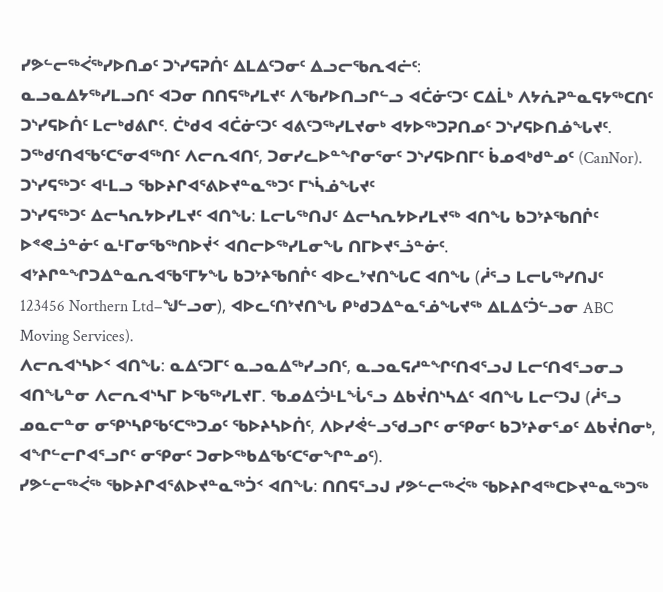ᓯᕗᓪᓕᖅᐹᖅᓯᐅᑎᓄᑦ ᑐᔅᓯᕋᕈᑏᑦ ᐃᒪᐃᑦᑐᓂᑦ ᐃᓗᓕᖃᕆᐊᓖᑦ:
ᓇᓗᓇᐃᔭᖅᓯᒪᓗᑎᑦ ᐊᑐᓂ ᑎᑎᕋᖅᓯᒪᔪᑦ ᐱᖃᓯᐅᑎᓗᒋᓪᓗ ᐊᑖᓃᑦᑐᑦ ᑕᐃᒫᒃ ᐱᔭᕇᕈᓐᓇᕋᔭᖅᑕᑎᑦ ᑐᔅᓯᕋᐅᑏᑦ ᒪᓕᒃᑯᕕᒋᑦ. ᑖᒃᑯᐊ ᐊᑖᓃᑦᑐᑦ ᐊᕕᑦᑐᖅᓯᒪᔪᓂᒃ ᐊᔭᐅᖅᑐᕈᑎᓄᑦ ᑐᔅᓯᕋᐅᑎᓅᖓᔪᑦ.
ᑐᖅᑯᑦᑎᐊᖃᑦᑕᕐᓂᐊᖅᑎᑦ ᐱᓕᕆᐊᑎᑦ, ᑐᓂᓯᓚᐅᓐᖏᓂᕐᓂᑦ ᑐᔅᓯᕋᐅᑎᒥᑦ ᑳᓄᐊᒃᑯᓐᓄᑦ (CanNor).
ᑐᔅᓯᕋᖅᑐᑦ ᐊᒻᒪᓗ ᖃᐅᔨᒋᐊᕐᕕᐅᔪᓐᓇᖅᑐᑦ ᒥᔅᓵᓅᖓᔪᑦ
ᑐᔅᓯᕋᖅᑐᑦ ᐃᓕᓴᕆᔭᐅᓯᒪᔪᑦ ᐊᑎᖓ: ᒪᓕᒐᖅᑎᒍᑦ ᐃᓕᓴᕆᔭᐅᓯᒪᔪᖅ ᐊᑎᖓ ᑲᑐᔾᔨᖃᑎᒌᑦ ᐅᕝᕙᓘᓐᓃᑦ ᓇᒻᒥᓂᖃᖅᑎᐅᔫᑉ ᐊᑎᓕᐅᖅᓯᒪᓂᖓ ᑎᒥᐅᔪᕐᓘᓐᓃᑦ. ᐊᔾᔨᒋᓐᖏᑐᐃᓐᓇᕆᐊᖃᕐᒥᔭᖓ ᑲᑐᔾᔨᖃᑎᒌᑦ ᐊᐅᓚᔾᔪᑎᖓᑕ ᐊᑎᖓ (ᓲᕐᓗ ᒪᓕᒐᖅᓯᑎᒍᑦ 123456 Northern Ltd−ᖑᓪᓗᓂ), ᐊᐅᓚᑦᑎᔾᔪᑎᖓ ᑭᒃᑯᑐᐃᓐᓇᕐᓅᖓᔪᖅ ᐃᒪᐃᑦᑑᓪᓗᓂ ABC Moving Services).
ᐱᓕᕆᐊᔅᓴᐅᑉ ᐊᑎᖓ: ᓇᐃᑦᑐᒥᑦ ᓇᓗᓇᐃᖅᓯᓗᑎᑦ, ᓇᓗᓇᕋᓱᓐᖏᑦᑎᐊᕐᓗᒍ ᒪᓕᑦᑎᐊᕐᓗᓂᓗ ᐊᑎᖓᓐᓂ ᐱᓕᕆᐊᔅᓴᒥ ᐅᖃᖅᓯᒪᔪᒥ. ᖃᓄᐃᑦᑑᒻᒪᖔᕐᓗ ᐃᑲᔫᑎᔅᓴᐃᑦ ᐊᑎᖓ ᒪᓕᑦᑐᒍ (ᓲᕐᓗ ᓄᓇᓕᓐᓂ ᓂᕿᔅᓴᑭᖃᑦᑕᖅᑐᓄᑦ ᖃᐅᔨᓴᐅᑏᑦ, ᐱᐅᓯᕚᓪᓗᖁᓗᒋᑦ ᓂᕿᓂᑦ ᑲᑐᔾᔨᓂᕐᓄᑦ ᐃᑲᔫᑎᓂᒃ, ᐊᖏᓪᓕᒋᐊᕐᓗᒋᑦ ᓂᕿᓂᑦ ᑐᓂᐅᖅᑲᐃᖃᑦᑕᕐᓂᖏᓐᓄᑦ).
ᓯᕗᓪᓕᖅᐹᖅ ᖃᐅᔨᒋᐊᕐᕕᐅᔪᓐᓇᖅᑑᑉ ᐊᑎᖓ: ᑎᑎᕋᕐᓗᒍ ᓯᕗᓪᓕᖅᐹᖅ ᖃᐅᔨᒋᐊᖅᑕᐅᔪᓐᓇᖅᑐᖅ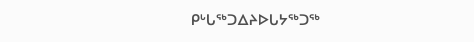ᑭᒡᒐᖅᑐᐃᔨᐅᒐᔭᖅᑐᖅ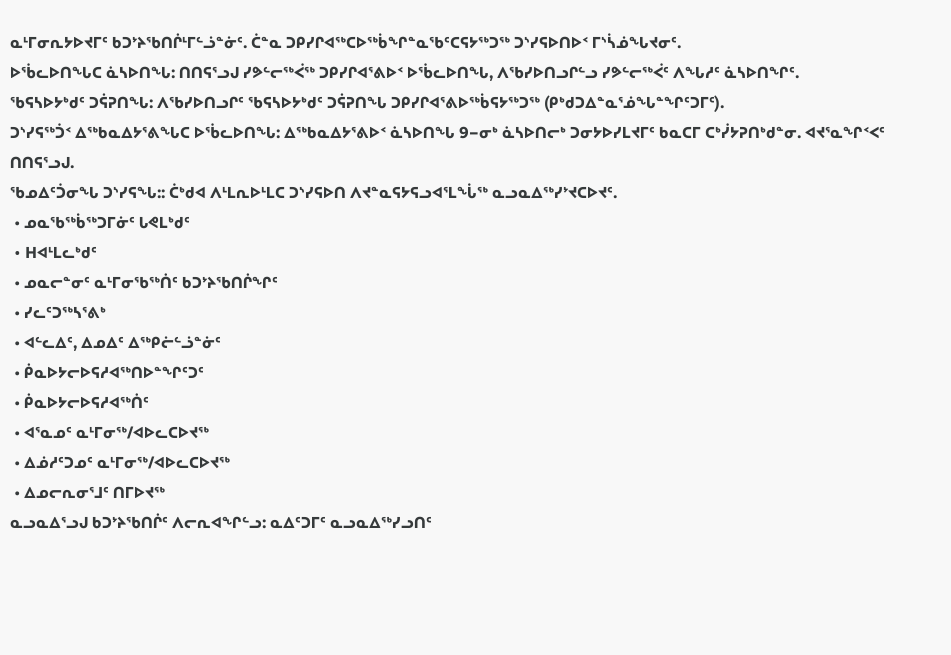ᓇᒻᒥᓂᕆᔭᐅᔪᒥᑦ ᑲᑐᔾᔨᖃᑎᒌᒻᒥᓪᓘᓐᓃᑦ. ᑖᓐᓇ ᑐᑭᓯᒋᐊᖅᑕᐅᖅᑳᖏᓐᓇᖃᑦᑕᕋᔭᖅᑐᖅ ᑐᔅᓯᕋᐅᑎᐅᑉ ᒥᔅᓵᓅᖓᔪᓂᑦ.
ᐅᖄᓚᐅᑎᖓᑕ ᓈᓴᐅᑎᖓ: ᑎᑎᕋᕐᓗᒍ ᓯᕗᓪᓕᖅᐹᖅ ᑐᑭᓯᒋᐊᕐᕕᐅᑉ ᐅᖄᓚᐅᑎᖓ, ᐱᖃᓯᐅᑎᓗᒋᓪᓗ ᓯᕗᓪᓕᖅᐹᑦ ᐱᖓᓱᑦ ᓈᓴᐅᑎᖏᑦ.
ᖃᕋᓴᐅᔭᒃᑯᑦ ᑐᕌᕈᑎᖓ: ᐱᖃᓯᐅᑎᓗᒋᑦ ᖃᕋᓴᐅᔭᒃᑯᑦ ᑐᕌᕈᑎᖓ ᑐᑭᓯᒋᐊᕐᕕᐅᖅᑳᕋᔭᖅᑐᖅ (ᑭᒃᑯᑐᐃᓐᓇᕐᓅᖓᓐᖏᑦᑐᒥᑦ).
ᑐᔅᓯᕋᖅᑑᑉ ᐃᖅᑲᓇᐃᔭᕐᕕᖓᑕ ᐅᖄᓚᐅᑎᖓ: ᐃᖅᑲᓇᐃᔭᕐᕕᐅᑉ ᓈᓴᐅᑎᖓ 9−ᓂᒃ ᓈᓴᐅᑎᓕᒃ ᑐᓂᔭᐅᓯᒪᔪᒥᑦ ᑲᓇᑕᒥ ᑕᒃᓰᔭᕈᑎᒃᑯᓐᓂ. ᐊᔪᕐᓇᖏᑉᐸᑦ ᑎᑎᕋᕐᓗᒍ.
ᖃᓄᐃᑦᑑᓂᖓ ᑐᔅᓯᕋᖓ:: ᑖᒃᑯᐊ ᐱᒻᒪᕆᐅᒻᒪᑕ ᑐᔅᓯᕋᐅᑎ ᐱᔪᓐᓇᕋᔭᕋᓗᐊᕐᒪᖔᖅ ᓇᓗᓇᐃᖅᓯᔾᔪᑕᐅᔪᑦ.
 • ᓄᓇᖃᖅᑳᖅᑐᒥᓃᑦ ᒐᕙᒪᒃᑯᑦ
 • Hᐊᒻᒪᓚᒃᑯᑦ
 • ᓄᓇᓕᓐᓂᑦ ᓇᒻᒥᓂᖃᖅᑏᑦ ᑲᑐᔾᔨᖃᑎᒌᖏᑦ
 • ᓯᓚᑦᑐᖅᓴᕐᕕᒃ
 • ᐊᓪᓚᐃᑦ, ᐃᓄᐃᑦ ᐃᖅᑭᓖᓪᓘᓐᓃᑦ
 • ᑮᓇᐅᔭᓕᐅᕋᓱᐊᖅᑎᐅᓐᖏᑦᑐᑦ
 • ᑮᓇᐅᔭᓕᐅᕋᓱᐊᖅᑏᑦ
 • ᐊᕐᓇᓄᑦ ᓇᒻᒥᓂᖅ/ᐊᐅᓚᑕᐅᔪᖅ
 • ᐃᓅᓱᑦᑐᓄᑦ ᓇᒻᒥᓂᖅ/ᐊᐅᓚᑕᐅᔪᖅ
 • ᐃᓄᓕᕆᓂᕐᒧᑦ ᑎᒥᐅᔪᖅ
ᓇᓗᓇᐃᕐᓗᒍ ᑲᑐᔾᔨᖃᑎᒌᑦ ᐱᓕᕆᐊᖏᓪᓗ: ᓇᐃᑦᑐᒥᑦ ᓇᓗᓇᐃᖅᓯᓗᑎᑦ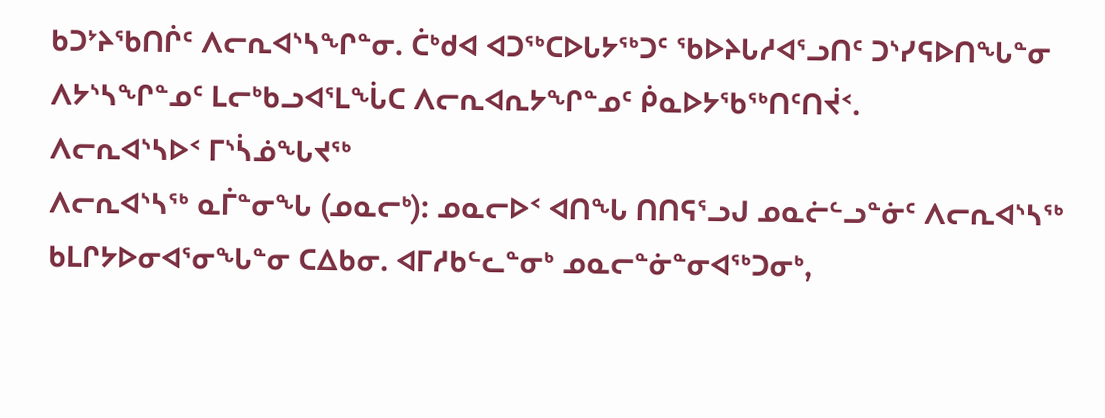ᑲᑐᔾᔨᖃᑎᒌᑦ ᐱᓕᕆᐊᔅᓴᖏᓐᓂ. ᑖᒃᑯᐊ ᐊᑐᖅᑕᐅᒐᔭᖅᑐᑦ ᖃᐅᔨᒐᓱᐊᕐᓗᑎᑦ ᑐᔅᓯᕋᐅᑎᖓᓐᓂ ᐱᔭᔅᓴᖏᓐᓄᑦ ᒪᓕᒃᑲᓗᐊᕐᒪᖔᑕ ᐱᓕᕆᐊᕆᔭᖏᓐᓄᑦ ᑮᓇᐅᔭᖃᖅᑎᑦᑎᔫᑉ.
ᐱᓕᕆᐊᔅᓴᐅᑉ ᒥᔅᓵᓅᖓᔪᖅ
ᐱᓕᕆᐊᔅᓴᖅ ᓇᒦᓐᓂᖓ (ᓄᓇᓕᒃ): ᓄᓇᓕᐅᑉ ᐊᑎᖓ ᑎᑎᕋᕐᓗᒍ ᓄᓇᓖᓪᓗᓐᓃᑦ ᐱᓕᕆᐊᔅᓴᖅ ᑲᒪᒋᔭᐅᓂᐊᕐᓂᖓᓐᓂ ᑕᐃᑲᓂ. ᐊᒥᓱᑲᓪᓚᓐᓂᒃ ᓄᓇᓕᓐᓃᓐᓂᐊᖅᑐᓂᒃ,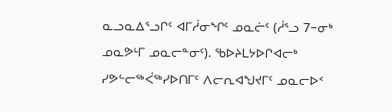ᓇᓗᓇᐃᕐᓗᒋᑦ ᐊᒥᓲᓂᖏᑦ ᓄᓇᓖᑦ (ᓲᕐᓗ 7−ᓂᒃ ᓄᓇᕗᒻᒥ ᓄᓇᓕᓐᓂᑦ). ᖃᐅᔨᒪᔭᐅᒋᐊᓕᒃ ᓯᕗᓪᓕᖅᐹᖅᓯᐅᑎᒥᑦ ᐱᓕᕆᐊᖑᔪᒥᑦ ᓄᓇᓕᐅᑉ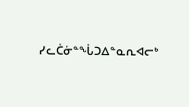ᓯᓚᑖᓃᓐᖔᑐᐃᓐᓇᕆᐊᓕᒃ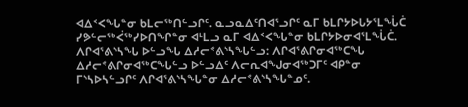ᐊᐃᑉᐸᖓᓐᓂ ᑲᒪᓕᖅᑎᓪᓗᒋᑦ. ᓇᓗᓇᐃᑦᑎᐊᕐᓗᒋᑦ ᓇᒥ ᑲᒪᒋᔭᐅᒐᔭᕐᒪᖔᑖ ᓯᕗᓪᓕᖅᐹᖅᓯᐅᑎᖏᓐᓂ ᐊᒻᒪᓗ ᓇᒥ ᐊᐃᑉᐸᖓᓐᓂ ᑲᒪᒋᔭᐅᓂᐊᕐᒪᖔᑖ.
ᐱᒋᐊᕐᕕᔅᓴᖓ ᐅᓪᓗᖓ ᐃᓱᓕᕝᕕᔅᓴᖓᓪᓗ: ᐱᒋᐊᕐᕕᒋᓂᐊᖅᑕᖓ ᐃᓱᓕᕝᕕᒋᓂᐊᖅᑕᖓᓪᓗ ᐅᓪᓗᐃᑦ ᐱᓕᕆᐊᖑᓂᐊᖅᑐᒥᑦ ᐊᑭᓐᓂ ᒥᔅᓴᐅᓴᓪᓗᒋᑦ ᐱᒋᐊᕐᕕᔅᓴᖓᓐᓂ ᐃᓱᓕᕝᕕᔅᓴᖓᓐᓄᑦ.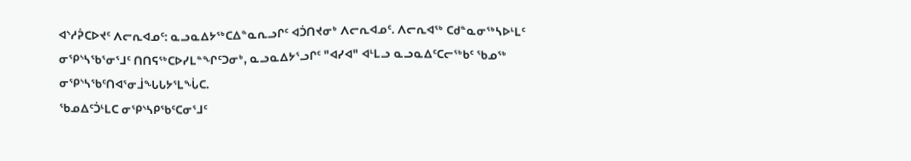ᐊᔅᓱᕉᑕᐅᔪᑦ ᐱᓕᕆᐊᓄᑦ: ᓇᓗᓇᐃᔭᖅᑕᐃᓐᓇᕆᓗᒋᑦ ᐊᑑᑎᔪᓂᒃ ᐱᓕᕆᐊᓄᑦ. ᐱᓕᕆᐊᖅ ᑕᑯᓐᓇᓂᖅᓴᐅᒻᒪᑦ ᓂᕿᔅᓴᖃᕐᓂᕐᒧᑦ ᑎᑎᕋᖅᑕᐅᓯᒪᓐᖏᑦᑐᓂᒃ, ᓇᓗᓇᐃᔭᕐᓗᒋᑦ "ᐊᓯᐊ" ᐊᒻᒪᓗ ᓇᓗᓇᐃᑦᑕᓕᖅᑲᑦ ᖃᓄᖅ ᓂᕿᔅᓴᖃᑦᑎᐊᕐᓂᒨᖓᒐᔭᕐᒪᖔᑕ.
ᖃᓄᐃᑦᑑᒻᒪᑕ ᓂᕿᔅᓴᑭᖃᑦᑕᓂᕐᒧᑦ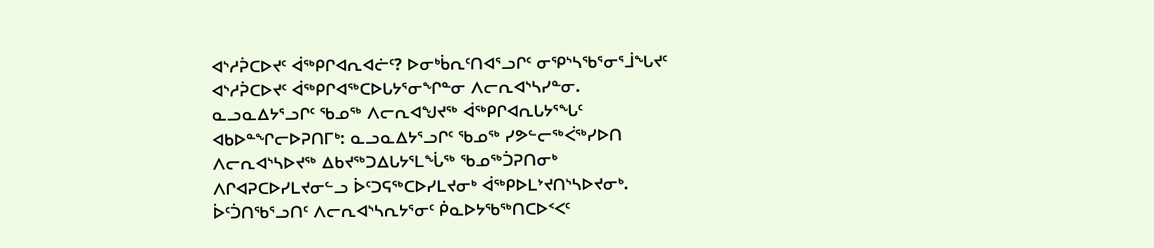ᐊᔅᓱᕉᑕᐅᔪᑦ ᐋᖅᑭᒋᐊᕆᐊᓖᑦ? ᐅᓂᒃᑳᕆᑦᑎᐊᕐᓗᒋᑦ ᓂᕿᔅᓴᖃᕐᓂᕐᒨᖓᔪᑦ ᐊᔅᓱᕉᑕᐅᔪᑦ ᐋᖅᑭᒋᐊᖅᑕᐅᒐᔭᕐᓂᖏᓐᓂ ᐱᓕᕆᐊᔅᓴᓯᓐᓂ.
ᓇᓗᓇᐃᔭᕐᓗᒋᑦ ᖃᓄᖅ ᐱᓕᕆᐊᖑᔪᖅ ᐋᖅᑭᒋᐊᕆᒐᔭᕐᖓᑦ ᐊᑲᐅᓐᖏᓕᐅᕈᑎᒥᒃ: ᓇᓗᓇᐃᔭᕐᓗᒋᑦ ᖃᓄᖅ ᓯᕗᓪᓕᖅᐹᖅᓯᐅᑎ ᐱᓕᕆᐊᔅᓴᐅᔪᖅ ᐃᑲᔪᖅᑐᐃᒐᔭᕐᒪᖔᖅ ᖃᓄᖅᑑᕈᑎᓂᒃ ᐱᒋᐊᕈᑕᐅᓯᒪᔪᓂᓪᓗ ᐆᑦᑐᕋᖅᑕᐅᓯᒪᔪᓂᒃ ᐋᖅᑭᐅᒪᔾᔪᑎᔅᓴᐅᔪᓂᒃ. ᐆᑦᑑᑎᖃᕐᓗᑎᑦ ᐱᓕᕆᐊᔅᓴᕆᔭᕐᓂᑦ ᑮᓇᐅᔭᖃᖅᑎᑕᐅᑉᐸᑦ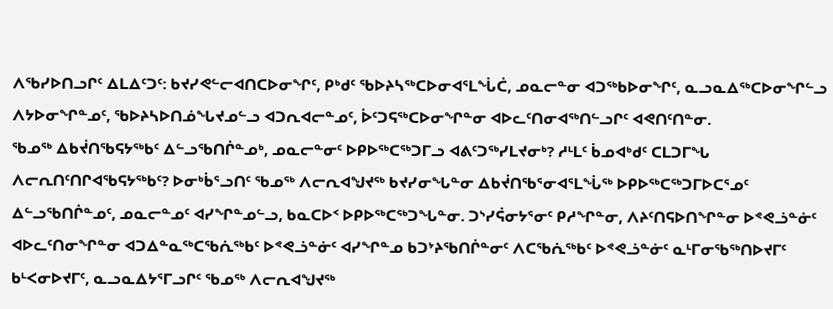ᐱᖃᓯᐅᑎᓗᒋᑦ ᐃᒪᐃᑦᑐᑦ: ᑲᔪᓯᕙᓪᓕᐊᑎᑕᐅᓂᖏᑦ, ᑭᒃᑯᑦ ᖃᐅᔨᓴᖅᑕᐅᓂᐊᕐᒪᖔᑖ, ᓄᓇᓕᓐᓂ ᐊᑐᖅᑲᐅᓂᖏᑦ, ᓇᓗᓇᐃᖅᑕᐅᓂᖏᓪᓗ ᐱᔭᐅᓂᖏᓐᓄᑦ, ᖃᐅᔨᓴᐅᑎᓅᖓᔪᓄᓪᓗ ᐊᑐᕆᐊᓕᓐᓄᑦ, ᐆᑦᑐᕋᖅᑕᐅᓂᖏᓐᓂ ᐊᐅᓚᑦᑎᓂᐊᖅᑎᓪᓗᒋᑦ ᐊᕙᑎᑦᑎᓐᓂ.
ᖃᓄᖅ ᐃᑲᔫᑎᖃᕋᔭᖅᑲᑦ ᐃᓪᓗᖃᑎᒌᓐᓄᒃ, ᓄᓇᓕᓐᓂᑦ ᐅᑭᐅᖅᑕᖅᑐᒥᓗ ᐊᕕᑦᑐᖅᓯᒪᔪᓂᒃ? ᓱᒻᒪᑦ ᑳᓄᐊᒃᑯᑦ ᑕᒪᑐᒥᖓ ᐱᓕᕆᑎᑦᑎᒋᐊᖃᕋᔭᖅᑲᑦ? ᐅᓂᒃᑳᕐᓗᑎᑦ ᖃᓄᖅ ᐱᓕᕆᐊᖑᔪᖅ ᑲᔪᓯᓂᖓᓐᓂ ᐃᑲᔫᑎᖃᕐᓂᐊᕐᒪᖔᖅ ᐅᑭᐅᖅᑕᖅᑐᒥᐅᑕᕐᓄᑦ ᐃᓪᓗᖃᑎᒌᓐᓄᑦ, ᓄᓇᓕᓐᓄᑦ ᐊᓯᖏᓐᓄᓪᓗ, ᑲᓇᑕᐅᑉ ᐅᑭᐅᖅᑕᖅᑐᖓᓐᓂ. ᑐᔅᓯᕌᓂᔭᕐᓂᑦ ᑭᓱᖏᓐᓂ, ᐱᔨᑦᑎᕋᐅᑎᖏᓐᓂ ᐅᕝᕙᓘᓐᓃᑦ ᐊᐅᓚᑦᑎᓂᖏᓐᓂ ᐊᑐᐃᓐᓇᖅᑕᖃᕇᖅᑲᑦ ᐅᕝᕙᓘᓐᓃᑦ ᐊᓯᖏᓐᓄ ᑲᑐᔾᔨᖃᑎᒌᓐᓂᑦ ᐱᑕᖃᕇᖅᑲᑦ ᐅᕝᕙᓘᓐᓃᑦ ᓇᒻᒥᓂᖃᖅᑎᐅᔪᒥᑦ ᑲᒻᐸᓂᐅᔪᒥᑦ, ᓇᓗᓇᐃᔭᕐᒥᓗᒋᑦ ᖃᓄᖅ ᐱᓕᕆᐊᖑᔪᖅ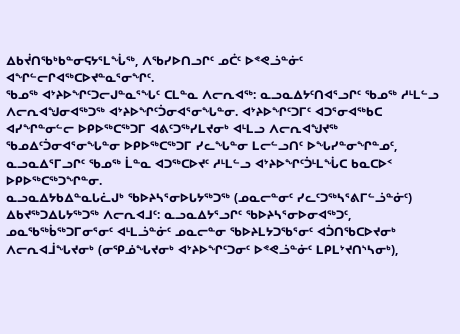ᐃᑲᔫᑎᖃᒃᑲᓐᓂᕋᔭᕐᒪᖔᖅ, ᐱᖃᓯᐅᑎᓗᒋᑦ ᓄᑖᑦ ᐅᕝᕙᓘᓐᓃᑦ ᐊᖏᓪᓕᒋᐊᖅᑕᐅᔪᓐᓇᕐᓂᖏᑦ.
ᖃᓄᖅ ᐊᔾᔨᐅᖏᑦᑐᓕᒍᓐᓇᕐᖓᑦ ᑕᒪᓐᓇ ᐱᓕᕆᐊᖅ: ᓇᓗᓇᐃᔭᑦᑎᐊᕐᓗᒋᑦ ᖃᓄᖅ ᓱᒻᒪᓪᓗ ᐱᓕᕆᐊᖑᓂᐊᖅᑐᖅ ᐊᔾᔨᐅᖏᑦᑑᓂᐊᕐᓂᖓᓐᓂ. ᐊᔾᔨᐅᖏᑦᑐᒥᑦ ᐊᑐᕐᓂᐊᖅᑲᑕ ᐊᓯᖏᓐᓂᓪᓕ ᐅᑭᐅᖅᑕᖅᑐᒥ ᐊᕕᑦᑐᖅᓯᒪᔪᓂᒃ ᐊᒻᒪᓗ ᐱᓕᕆᐊᖑᔪᖅ ᖃᓄᐃᑦᑑᓂᐊᕐᓂᖓᓐᓂ ᐅᑭᐅᖅᑕᖅᑐᒥ ᓯᓚᖓᓐᓂ ᒪᓕᓪᓗᑎᑦ ᐅᖓᓯᓐᓂᖏᓐᓄᑦ, ᓇᓗᓇᐃᕐᒥᓗᒋᑦ ᖃᓄᖅ ᒫᓐᓇ ᐊᑐᖅᑕᐅᔪᑦ ᓱᒻᒪᓪᓗ ᐊᔾᔨᐅᖏᑦᑑᒻᒪᖔᑕ ᑲᓇᑕᐅᑉ ᐅᑭᐅᖅᑕᖅᑐᖏᓐᓂ.
ᓇᓗᓇᐃᔭᑲᐃᓐᓇᒐᓛᒍᒃ ᖃᐅᔨᓴᕐᓂᐅᒐᔭᖅᑐᖅ (ᓄᓇᓕᓐᓂᑦ ᓯᓚᑦᑐᖅᓴᕐᕕᒥᓪᓘᓐᓃᑦ) ᐃᑲᔪᖅᑐᐃᒐᔭᖅᑐᖅ ᐱᓕᕆᐊᒧᑦ: ᓇᓗᓇᐃᔭᕐᓗᒋᑦ ᖃᐅᔨᓴᕐᓂᐅᓂᐊᖅᑐᑦ, ᓄᓇᖃᖅᑳᖅᑐᒥᓂᕐᓂᑦ ᐊᒻᒪᓘᓐᓃᑦ ᓄᓇᓕᓐᓂ ᖃᐅᔨᒪᔭᑐᖃᕐᓂᑦ ᐊᑑᑎᖃᑕᐅᔪᓂᒃ ᐱᓕᕆᐊᒨᖓᔪᓂᒃ (ᓂᕿᓅᖓᔪᓂᒃ ᐊᔾᔨᐅᖏᑦᑐᓂᑦ ᐅᕝᕙᓘᓐᓃᑦ ᒪᑭᒪᔾᔪᑎᔅᓴᓂᒃ),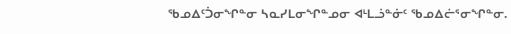ᖃᓄᐃᑦᑑᓂᖏᓐᓂ ᓴᓇᓯᒪᓂᖏᓐᓄᓂ ᐊᒻᒪᓘᓐᓃᑦ ᖃᓄᐃᓖᕐᓂᖏᓐᓂ.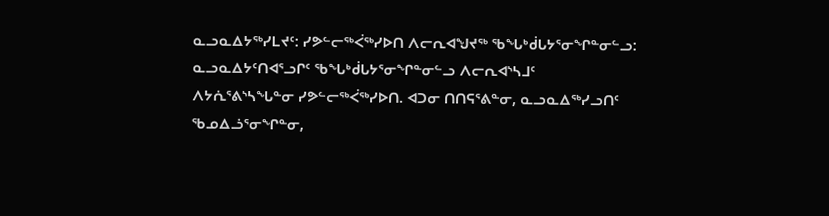ᓇᓗᓇᐃᔭᖅᓯᒪᔪᑦ: ᓯᕗᓪᓕᖅᐹᖅᓯᐅᑎ ᐱᓕᕆᐊᖑᔪᖅ ᖃᖓᒃᑰᒐᔭᕐᓂᖏᓐᓂᓪᓗ:
ᓇᓗᓇᐃᔭᑦᑎᐊᕐᓗᒋᑦ ᖃᖓᒃᑰᒐᔭᕐᓂᖏᓐᓂᓪᓗ ᐱᓕᕆᐊᔅᓴᒧᑦ ᐱᔭᕇᕐᕕᔅᓴᖓᓐᓂ ᓯᕗᓪᓕᖅᐹᖅᓯᐅᑎ. ᐊᑐᓂ ᑎᑎᕋᕐᕕᓐᓂ, ᓇᓗᓇᐃᖅᓯᓗᑎᑦ ᖃᓄᐃᓘᕐᓂᖏᓐᓂ,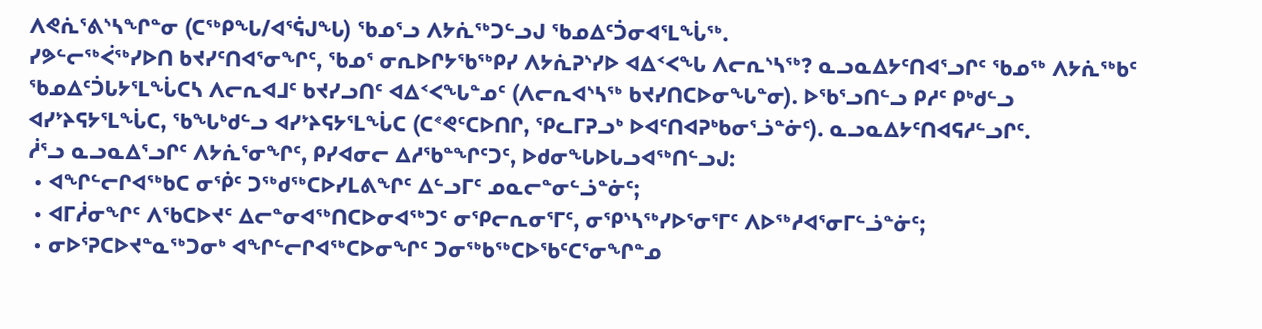ᐱᕙᕇᕐᕕᔅᓴᖏᓐᓂ (ᑕᖅᑭᖓ/ᐊᕐᕌᒍᖓ) ᖃᓄᕐᓗ ᐱᔭᕇᖅᑐᓪᓗᒍ ᖃᓄᐃᑦᑑᓂᐊᕐᒪᖔᖅ.
ᓯᕗᓪᓕᖅᐹᖅᓯᐅᑎ ᑲᔪᓯᑦᑎᐊᕐᓂᖏᑦ, ᖃᓄᕐ ᓂᕆᐅᒋᔭᖃᖅᑭᓯ ᐱᔭᕇᕈᔅᓯᐅ ᐊᐃᑉᐸᖓ ᐱᓕᕆᔅᓴᖅ? ᓇᓗᓇᐃᔭᑦᑎᐊᕐᓗᒋᑦ ᖃᓄᖅ ᐱᔭᕇᖅᑲᑦ ᖃᓄᐃᑦᑑᒐᔭᕐᒪᖔᑕᓴ ᐱᓕᕆᐊᒧᑦ ᑲᔪᓯᓗᑎᑦ ᐊᐃᑉᐸᖓᓐᓄᑦ (ᐱᓕᕆᐊᔅᓴᖅ ᑲᔪᓯᑎᑕᐅᓂᖓᓐᓂ). ᐅᖃᕐᓗᑎᓪᓗ ᑭᓱᑦ ᑭᒃᑯᓪᓗ ᐊᓯᔾᔨᕋᔭᕐᒪᖔᑕ, ᖃᖓᒃᑯᓪᓗ ᐊᓯᔾᔨᕋᔭᕐᒪᖔᑕ (ᑕᕝᕙᑦᑕᐅᑎᒋ, ᕿᓚᒥᕈᓗᒃ ᐅᐊᑦᑎᐊᕈᒃᑲᓂᕐᓘᓐᓃᑦ). ᓇᓗᓇᐃᔭᑦᑎᐊᕋᓱᓪᓗᒋᑦ.
ᓲᕐᓗ ᓇᓗᓇᐃᕐᓗᒋᑦ ᐱᔭᕇᕐᓂᖏᑦ, ᑭᓯᐊᓂᓕ ᐃᓱᖃᓐᖏᑦᑐᑦ, ᐅᑯᓂᖓᐅᒐᓗᐊᖅᑎᓪᓗᒍ:
 • ᐊᖏᓪᓕᒋᐊᖅᑲᑕ ᓂᖀᑦ ᑐᖅᑯᖅᑕᐅᓯᒪᕕᖏᑦ ᐃᓪᓗᒥᑦ ᓄᓇᓕᓐᓂᓪᓘᓐᓃᑦ;
 • ᐊᒥᓲᓂᖏᑦ ᐱᖃᑕᐅᔪᑦ ᐃᓕᓐᓂᐊᖅᑎᑕᐅᓂᐊᖅᑐᑦ ᓂᕿᓕᕆᓂᕐᒥᑦ, ᓂᕿᔅᓴᖅᓯᐅᕐᓂᕐᒥᑦ ᐱᐅᖅᓱᐊᕐᓂᒥᓪᓘᓐᓃᑦ;
 • ᓂᐅᕐᕈᑕᐅᔪᓐᓇᖅᑐᓂᒃ ᐊᖏᓪᓕᒋᐊᖅᑕᐅᓂᖏᑦ ᑐᓂᖅᑲᖅᑕᐅᖃᑦᑕᕐᓂᖏᓐᓄ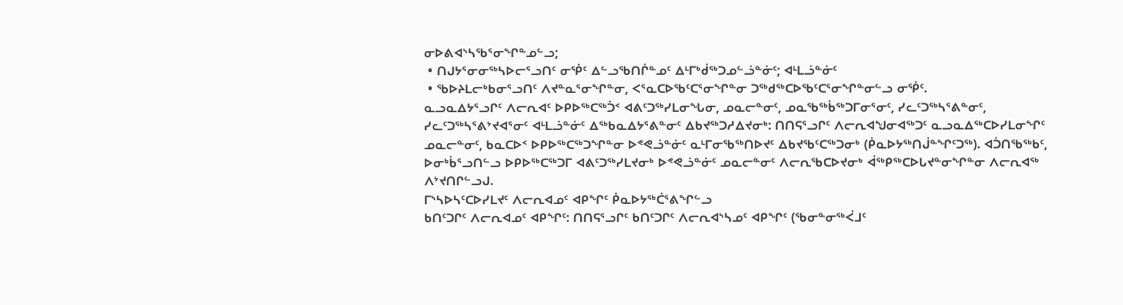ᓂᐅᕕᐊᔅᓴᖃᕐᓂᖏᓐᓄᓪᓗ;
 • ᑎᒍᔭᕐᓂᓂᖅᓴᐅᓕᕐᓗᑎᑦ ᓂᖀᑦ ᐃᓪᓗᖃᑎᒌᓐᓄᑦ ᐃᒻᒥᒃᑰᖅᑐᓄᓪᓘᓐᓃᑦ; ᐊᒻᒪᓘᓐᓃᑦ
 • ᖃᐅᔨᒪᓕᒃᑲᓂᕐᓗᑎᑦ ᐱᔪᓐᓇᕐᓂᖏᓐᓂ, ᐸᕐᓇᑕᐅᖃᑦᑕᕐᓂᖏᓐᓂ ᑐᖅᑯᖅᑕᐅᖃᑦᑕᕐᓂᖏᓐᓂᓪᓗ ᓂᖀᑦ.
ᓇᓗᓇᐃᔭᕐᓗᒋᑦ ᐱᓕᕆᐊᑦ ᐅᑭᐅᖅᑕᖅᑑᑉ ᐊᕕᑦᑐᖅᓯᒪᓂᖓᓂ, ᓄᓇᓕᓐᓂᑦ, ᓄᓇᖃᖅᑳᖅᑐᒥᓂᕐᓂᑦ, ᓯᓚᑦᑐᖅᓴᕐᕕᓐᓂᑦ, ᓯᓚᑦᑐᖅᓴᕐᕕᔾᔪᐊᕐᓂᑦ ᐊᒻᒪᓘᓐᓃᑦ ᐃᖅᑲᓇᐃᔭᕐᕕᓐᓂᑦ ᐃᑲᔪᖅᑐᓱᐃᔪᓂᒃ: ᑎᑎᕋᕐᓗᒋᑦ ᐱᓕᕆᐊᖑᓂᐊᖅᑐᑦ ᓇᓗᓇᐃᖅᑕᐅᓯᒪᓂᖏᑦ ᓄᓇᓕᓐᓂᑦ, ᑲᓇᑕᐅᑉ ᐅᑭᐅᖅᑕᖅᑐᖏᓐᓂ ᐅᕝᕙᓘᓐᓃᑦ ᓇᒻᒥᓂᖃᖅᑎᐅᔪᑦ ᐃᑲᔪᖃᑦᑕᖅᑐᓂᒃ (ᑮᓇᐅᔭᖅᑎᒎᓐᖏᑦᑐᖅ). ᐊᑑᑎᖃᖅᑲᑦ, ᐅᓂᒃᑳᕐᓗᑎᓪᓗ ᐅᑭᐅᖅᑕᖅᑐᒥ ᐊᕕᑦᑐᖅᓯᒪᔪᓂᒃ ᐅᕝᕙᓘᓐᓃᑦ ᓄᓇᓕᓐᓂᑦ ᐱᓕᕆᖃᑕᐅᔪᓂᒃ ᐋᖅᑭᖅᑕᐅᒐᔪᓐᓂᖏᓐᓂ ᐱᓕᕆᐊᖅ ᐱᔾᔪᑎᒋᓪᓗᒍ.
ᒥᔅᓴᐅᓴᑦᑕᐅᓯᒪᔪᑦ ᐱᓕᕆᐊᓄᑦ ᐊᑭᖏᑦ ᑮᓇᐅᔭᖅᑖᕐᕕᖏᓪᓗ
ᑲᑎᑦᑐᒋᑦ ᐱᓕᕆᐊᓄᑦ ᐊᑭᖏᑦ: ᑎᑎᕋᕐᓗᒋᑦ ᑲᑎᑦᑐᒋᑦ ᐱᓕᕆᐊᔅᓴᓄᑦ ᐊᑭᖏᑦ (ᖃᓂᓐᓂᖅᐹᒧᑦ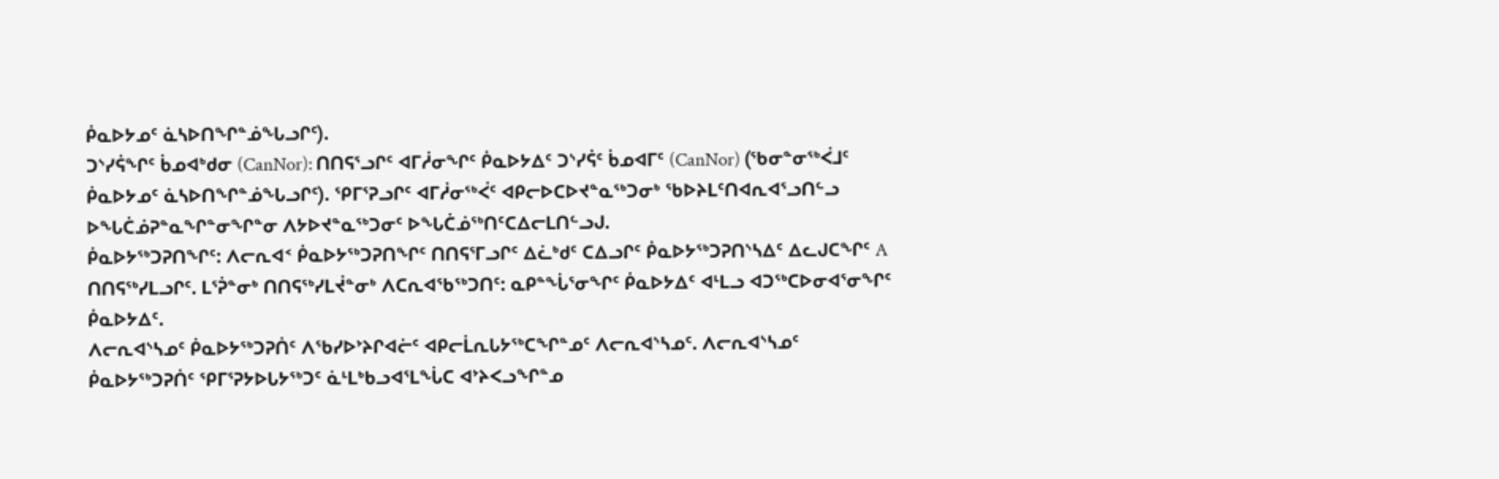ᑮᓇᐅᔭᓄᑦ ᓈᓴᐅᑎᖏᓐᓅᖓᓗᒋᑦ).
ᑐᔅᓯᕌᖏᑦ ᑳᓄᐊᒃᑯᓂ (CanNor): ᑎᑎᕋᕐᓗᒋᑦ ᐊᒥᓲᓂᖏᑦ ᑮᓇᐅᔭᐃᑦ ᑐᔅᓯᕌᑦ ᑳᓄᐊᒥᑦ (CanNor) (ᖃᓂᓐᓂᖅᐹᒧᑦ ᑮᓇᐅᔭᓄᑦ ᓈᓴᐅᑎᖏᓐᓅᖓᓗᒋᑦ). ᕿᒥᕐᕈᓗᒋᑦ ᐊᒥᓲᓂᖅᐹᑦ ᐊᑭᓕᐅᑕᐅᔪᓐᓇᖅᑐᓂᒃ ᖃᐅᔨᒪᑦᑎᐊᕆᐊᕐᓗᑎᓪᓗ ᐅᖓᑖᓅᕈᓐᓇᖏᓐᓂᖏᓐᓂ ᐱᔭᐅᔪᓐᓇᖅᑐᓂᑦ ᐅᖓᑖᓅᖅᑎᑦᑕᐃᓕᒪᑎᓪᓗᒍ.
ᑮᓇᐅᔭᖅᑐᕈᑎᖏᑦ: ᐱᓕᕆᐊᑉ ᑮᓇᐅᔭᖅᑐᕈᑎᖏᑦ ᑎᑎᕋᕐᒥᓗᒋᑦ ᐃᓛᒃᑯᑦ ᑕᐃᓗᒋᑦ ᑮᓇᐅᔭᖅᑐᕈᑎᔅᓴᐃᑦ ᐃᓚᒍᑕᖏᑦ A ᑎᑎᕋᖅᓯᒪᓗᒋᑦ. ᒪᕐᕉᓐᓂᒃ ᑎᑎᕋᖅᓯᒪᔫᓐᓂᒃ ᐱᑕᕆᐊᖃᖅᑐᑎᑦ: ᓇᑭᓐᖔᕐᓂᖏᑦ ᑮᓇᐅᔭᐃᑦ ᐊᒻᒪᓗ ᐊᑐᖅᑕᐅᓂᐊᕐᓂᖏᑦ ᑮᓇᐅᔭᐃᑦ.
ᐱᓕᕆᐊᔅᓴᓄᑦ ᑮᓇᐅᔭᖅᑐᕈᑏᑦ ᐱᖃᓯᐅᔾᔨᒋᐊᓖᑦ ᐊᑭᓕᒫᕆᒐᔭᖅᑕᖏᓐᓄᑦ ᐱᓕᕆᐊᔅᓴᓄᑦ. ᐱᓕᕆᐊᔅᓴᓄᑦ ᑮᓇᐅᔭᖅᑐᕈᑏᑦ ᕿᒥᕐᕈᔭᐅᒐᔭᖅᑐᑦ ᓈᒻᒪᒃᑲᓗᐊᕐᒪᖔᑕ ᐊᔾᔨᐸᓗᖏᓐᓄ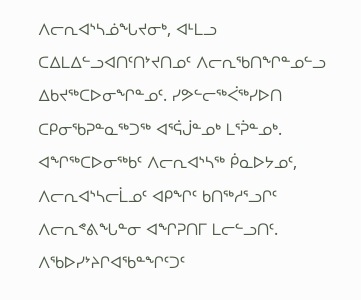ᐱᓕᕆᐊᔅᓴᓅᖓᔪᓂᒃ, ᐊᒻᒪᓗ ᑕᐃᒪᐃᓪᓗᐊᑎᑦᑎᔾᔪᑎᓄᑦ ᐱᓕᕆᖃᑎᖏᓐᓄᓪᓗ ᐃᑲᔪᖅᑕᐅᓂᖏᓐᓄᑦ. ᓯᕗᓪᓕᖅᐹᖅᓯᐅᑎ ᑕᑭᓂᖃᕈᓐᓇᖅᑐᖅ ᐊᕐᕌᒎᓐᓄᒃ ᒪᕐᕉᓐᓄᒃ.
ᐊᖏᖅᑕᐅᓂᖅᑲᑦ ᐱᓕᕆᐊᔅᓴᖅ ᑮᓇᐅᔭᓄᑦ, ᐱᓕᕆᐊᔅᓴᓕᒫᓄᑦ ᐊᑭᖏᑦ ᑲᑎᖅᓱᕐᓗᒋᑦ ᐱᓕᕆᕝᕕᖓᓐᓂ ᐊᖏᕈᑎᒥ ᒪᓕᓪᓗᑎᑦ. ᐱᖃᐅᓯᔾᔨᒋᐊᖃᓐᖏᑦᑐᑦ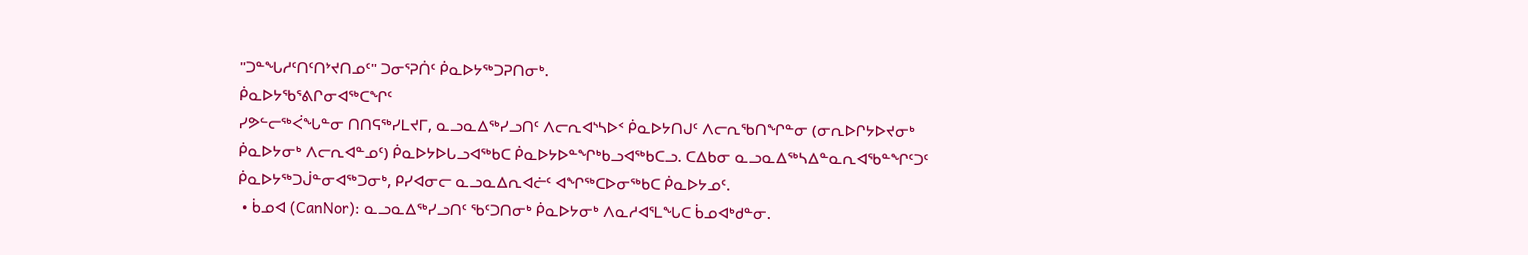"ᑐᓐᖓᓱᑦᑎᑦᑎᔾᔪᑎᓄᑦ" ᑐᓂᕐᕈᑏᑦ ᑮᓇᐅᔭᖅᑐᕈᑎᓂᒃ.
ᑮᓇᐅᔭᖃᕐᕕᒋᓂᐊᖅᑕᖏᑦ
ᓯᕗᓪᓕᖅᐹᖓᓐᓂ ᑎᑎᕋᖅᓯᒪᔪᒥ, ᓇᓗᓇᐃᖅᓯᓗᑎᑦ ᐱᓕᕆᐊᔅᓴᐅᑉ ᑮᓇᐅᔭᑎᒍᑦ ᐱᓕᕆᖃᑎᖏᓐᓂ (ᓂᕆᐅᒋᔭᐅᔪᓂᒃ ᑮᓇᐅᔭᓂᒃ ᐱᓕᕆᐊᓐᓄᑦ) ᑮᓇᐅᔭᐅᒐᓗᐊᖅᑲᑕ ᑮᓇᐅᔭᐅᓐᖏᒃᑲᓗᐊᖅᑲᑕᓗ. ᑕᐃᑲᓂ ᓇᓗᓇᐃᖅᓴᐃᓐᓇᕆᐊᖃᓐᖏᑦᑐᑦ ᑮᓇᐅᔭᖅᑐᒎᓐᓂᐊᖅᑐᓂᒃ, ᑭᓯᐊᓂᓕ ᓇᓗᓇᐃᕆᐊᓖᑦ ᐊᖏᖅᑕᐅᓂᖅᑲᑕ ᑮᓇᐅᔭᓄᑦ.
 • ᑳᓄᐊ (CanNor): ᓇᓗᓇᐃᖅᓯᓗᑎᑦ ᖃᑦᑐᑎᓂᒃ ᑮᓇᐅᔭᓂᒃ ᐱᓇᓱᐊᕐᒪᖓᑕ ᑳᓄᐊᒃᑯᓐᓂ.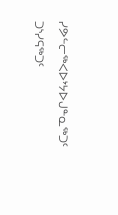ᓯᕗᓪᓕᖅᐸᐅᔾᔭᐅᒍᓐᓇᖅᑐᑦ ᑐᔅᓯᕋᖅᑐᑦ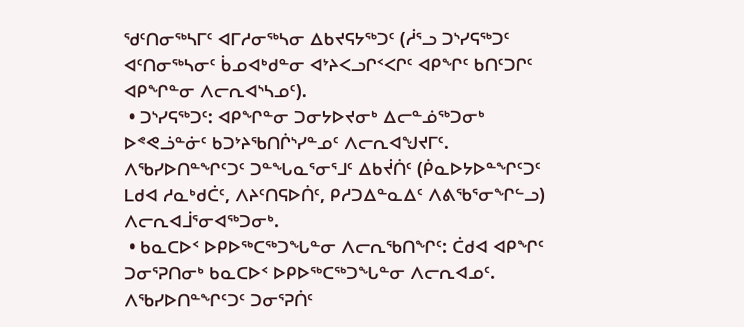ᖁᑦᑎᓂᖅᓴᒥᑦ ᐊᒥᓱᓂᖅᓴᓂ ᐃᑲᔪᕋᔭᖅᑐᑦ (ᓲᕐᓗ ᑐᔅᓯᕋᖅᑐᑦ ᐊᑦᑎᓂᖅᓴᓂᑦ ᑳᓄᐊᒃᑯᓐᓂ ᐊᔾᔨᐸᓗᒋᑉᐸᒋᑦ ᐊᑭᖏᑦ ᑲᑎᑦᑐᒋᑦ ᐊᑭᖏᓐᓂ ᐱᓕᕆᐊᔅᓴᓄᑦ).
 • ᑐᔅᓯᕋᖅᑐᑦ: ᐊᑭᖏᓐᓂ ᑐᓂᔭᐅᔪᓂᒃ ᐃᓕᓐᓅᖅᑐᓂᒃ ᐅᕝᕙᓘᓐᓃᑦ ᑲᑐᔾᔨᖃᑎᒌᔅᓯᓐᓄᑦ ᐱᓕᕆᐊᖑᔪᒥᑦ. ᐱᖃᓯᐅᑎᓐᖏᑦᑐᑦ ᑐᓐᖓᓇᕐᓂᕐᒧᑦ ᐃᑲᔫᑏᑦ (ᑮᓇᐅᔭᐅᓐᖏᑦᑐᑦ ᒪᑯᐊ ᓱᓇᒃᑯᑖᑦ, ᐱᔨᑦᑎᕋᐅᑏᑦ, ᑭᓱᑐᐃᓐᓇᐃᑦ ᐱᕕᖃᕐᓂᖏᓪᓗ) ᐱᓕᕆᐊᒨᕐᓂᐊᖅᑐᓂᒃ.
 • ᑲᓇᑕᐅᑉ ᐅᑭᐅᖅᑕᖅᑐᖓᓐᓂ ᐱᓕᕆᖃᑎᖏᑦ: ᑖᑯᐊ ᐊᑭᖏᑦ ᑐᓂᕐᕈᑎᓂᒃ ᑲᓇᑕᐅᑉ ᐅᑭᐅᖅᑕᖅᑐᖓᓐᓂ ᐱᓕᕆᐊᓄᑦ. ᐱᖃᓯᐅᑎᓐᖏᑦᑐᑦ ᑐᓂᕐᕈᑏᑦ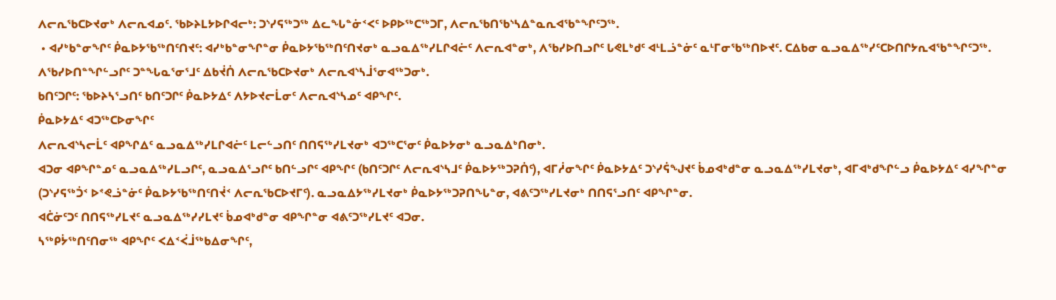ᐱᓕᕆᖃᑕᐅᔪᓂᒃ ᐱᓕᕆᐊᓄᑦ. ᖃᐅᔨᒪᔭᐅᒋᐊᓕᒃ: ᑐᔅᓯᕋᖅᑐᖅ ᐃᓚᖓᓐᓃᑉᐸᑦ ᐅᑭᐅᖅᑕᖅᑐᒥ, ᐱᓕᕆᖃᑎᖃᔅᓴᐃᓐᓇᕆᐊᖃᓐᖏᑦᑐᖅ.
 • ᐊᓯᒃᑲᓐᓂᖏᑦ ᑮᓇᐅᔭᖃᖅᑎᑦᑎᔪᑦ: ᐊᓯᒃᑲᓐᓂᖏᓐᓂ ᑮᓇᐅᔭᖃᖅᑎᑦᑎᔪᓂᒃ ᓇᓗᓇᐃᖅᓯᒪᒋᐊᓖᑦ ᐱᓕᕆᐊᓐᓂᒃ, ᐱᖃᓯᐅᑎᓗᒋᑦ ᒐᕙᒪᒃᑯᑦ ᐊᒻᒪᓘᓐᓃᑦ ᓇᒻᒥᓂᖃᖅᑎᐅᔪᑦ. ᑕᐃᑲᓂ ᓇᓗᓇᐃᖅᓯᑦᑕᐅᑎᒋᔭᕆᐊᖃᓐᖏᑦᑐᖅ. ᐱᖃᓯᐅᑎᓐᖏᓪᓗᒋᑦ ᑐᓐᖓᓇᕐᓂᕐᒧᑦ ᐃᑲᔫᑏ ᐱᓕᕆᖃᑕᐅᔪᓂᒃ ᐱᓕᕆᐊᔅᓴᒨᕐᓂᐊᖅᑐᓂᒃ.
ᑲᑎᑦᑐᒋᑦ: ᖃᐅᔨᓴᕐᓗᑎᑦ ᑲᑎᑦᑐᒋᑦ ᑮᓇᐅᔭᐃᑦ ᐱᔭᐅᔪᓕᒫᓂᑦ ᐱᓕᕆᐊᔅᓴᓄᑦ ᐊᑭᖏᑦ.
ᑮᓇᐅᔭᐃᑦ ᐊᑐᖅᑕᐅᓂᖏᑦ
ᐱᓕᕆᐊᔅᓴᓕᒫᑦ ᐊᑭᖏᐃᑦ ᓇᓗᓇᐃᖅᓯᒪᒋᐊᓖᑦ ᒪᓕᓪᓗᑎᑦ ᑎᑎᕋᖅᓯᒪᔪᓂᒃ ᐊᑐᖅᑕᕐᓂᑦ ᑮᓇᐅᔭᓂᒃ ᓇᓗᓇᐃᒃᑎᓂᒃ.
ᐊᑐᓂ ᐊᑭᖏᓐᓄᑦ ᓇᓗᓇᐃᖅᓯᒪᓗᒋᑦ, ᓇᓗᓇᐃᕐᓗᒋᑦ ᑲᑎᓪᓗᒋᑦ ᐊᑭᖏᑦ (ᑲᑎᑦᑐᒋᑦ ᐱᓕᕆᐊᔅᓴᒧᑦ ᑮᓇᐅᔭᖅᑐᕈᑏᑦ), ᐊᒥᓲᓂᖏᑦ ᑮᓇᐅᔭᐃᑦ ᑐᔅᓯᕌᖑᔪᑦ ᑳᓄᐊᒃᑯᓐᓂ ᓇᓗᓇᐃᖅᓯᒪᔪᓂᒃ, ᐊᒥᐊᒃᑯᖏᓪᓗ ᑮᓇᐅᔭᐃᑦ ᐊᓯᖏᓐᓂ (ᑐᔅᓯᕋᖅᑑᑉ ᐅᕝᕙᓘᓐᓃᑦ ᑮᓇᐅᔭᖃᖅᑎᑦᑎᔫᑉ ᐱᓕᕆᖃᑕᐅᔪᒥᑦ). ᓇᓗᓇᐃᔭᖅᓯᒪᔪᓂᒃ ᑮᓇᐅᔭᖅᑐᕈᑎᖓᓐᓂ, ᐊᕕᑦᑐᖅᓯᒪᔪᓂᒃ ᑎᑎᕋᕐᓗᑎᑦ ᐊᑭᖏᓐᓂ.
ᐊᑖᓃᑦᑐᑦ ᑎᑎᕋᖅᓯᒪᔪᑦ ᓇᓗᓇᐃᖅᓯᓯᒪᔪᑦ ᑳᓄᐊᒃᑯᓐᓂ ᐊᑭᖏᓐᓂ ᐊᕕᑦᑐᖅᓯᒪᔪᑦ ᐊᑐᓂ.
ᓴᖅᑭᔮᖅᑎᑦᑎᓂᖅ ᐊᑭᖏᑦ ᐸᐃᑉᐹᒨᖅᑲᐃᓂᖏᑦ,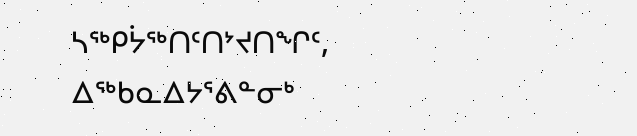ᓴᖅᑭᔮᖅᑎᑦᑎᔾᔪᑎᖏᑦ, ᐃᖅᑲᓇᐃᔭᕐᕕᓐᓂᒃ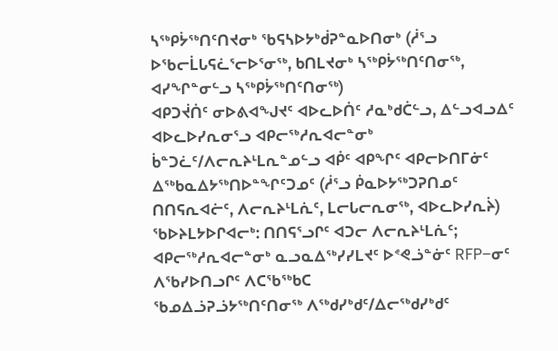ᓴᖅᑭᔮᖅᑎᑦᑎᔪᓂᒃ ᖃᕋᓴᐅᔭᒃᑰᕈᓐᓇᐅᑎᓂᒃ (ᓲᕐᓗ ᐅᖃᓕᒫᒐᕋᓛᕐᓕᐅᕐᓂᖅ, ᑲᑎᒪᔪᓂᒃ ᓴᖅᑭᔮᖅᑎᑦᑎᓂᖅ, ᐊᓯᖏᓐᓂᓪᓗ ᓴᖅᑭᔮᖅᑎᑦᑎᓂᖅ)
ᐊᑭᑐᔫᑏᑦ ᓂᐅᕕᐊᖑᔪᑦ ᐊᐅᓚᐅᑏᑦ ᓱᓇᒃᑯᑖᓪᓗ, ᐃᓪᓗᐊᓗᐃᑦ ᐊᐅᓚᐅᓯᕆᓂᕐᓗ ᐊᑭᓕᖅᓱᕆᐊᓕᓐᓂᒃ
ᑳᓐᑐᓛᑦ/ᐱᓕᕆᔨᒻᒪᕆᓐᓄᓪᓗ ᐊᑮᑦ ᐊᑭᖏᑦ ᐊᑭᓕᐅᑎᒥᓃᑦ ᐃᖅᑲᓇᐃᔭᖅᑎᐅᓐᖏᑦᑐᓄᑦ (ᓲᕐᓗ ᑮᓇᐅᔭᖅᑐᕈᑎᓄᑦ ᑎᑎᕋᕆᐊᓖᑦ, ᐱᓕᕆᔨᒻᒪᕇᑦ, ᒪᓕᒐᓕᕆᓂᖅ, ᐊᐅᓚᐅᓯᕆᔩ) ᖃᐅᔨᒪᔭᐅᒋᐊᓕᒃ: ᑎᑎᕋᕐᓗᒋᑦ ᐊᑐᓕ ᐱᓕᕆᔨᒻᒪᕇᑦ; ᐊᑭᓕᖅᓱᕆᐊᓕᓐᓂᒃ ᓇᓗᓇᐃᖅᓯᓯᒪᔪᑦ ᐅᕝᕙᓘᓐᓃᑦ RFP−ᓂᑦ ᐱᖃᓯᐅᑎᓗᒋᑦ ᐱᑕᖃᖅᑲᑕ
ᖃᓄᐃᓘᕈᓘᔭᖅᑎᑦᑎᓂᖅ ᐱᖅᑯᓯᒃᑯᑦ/ᐃᓕᖅᑯᓯᒃᑯᑦ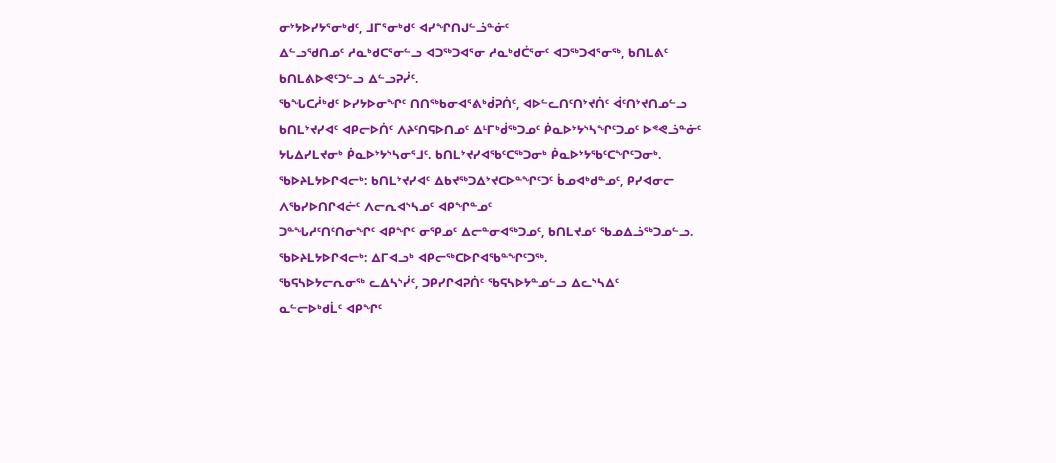ᓂᔾᔭᐅᓯᔭᕐᓂᒃᑯᑦ, ᒧᒥᕐᓂᒃᑯᑦ ᐊᓯᖏᑎᒍᓪᓘᓐᓃᑦ
ᐃᓪᓗᖁᑎᓄᑦ ᓱᓇᒃᑯᑕᕐᓂᓪᓗ ᐊᑐᖅᑐᐊᕐᓂ ᓱᓇᒃᑯᑖᕐᓂᑦ ᐊᑐᖅᑐᐊᕐᓂᖅ, ᑲᑎᒪᕕᑦ ᑲᑎᒪᕕᐅᕙᑦᑐᓪᓗ ᐃᓪᓗᕈᓰᑦ.
ᖃᖓᑕᓲᒃᑯᑦ ᐅᓯᔭᐅᓂᖏᑦ ᑎᑎᖅᑲᓂᐊᕐᕕᒃᑰᕈᑏᑦ, ᐊᐅᓪᓚᑎᑦᑎᔾᔪᑏᑦ ᐋᑦᑎᔾᔪᑎᓄᓪᓗ
ᑲᑎᒪᔾᔪᓯᐊᑦ ᐊᑭᓕᐅᑏᑦ ᐱᔨᑦᑎᕋᐅᑎᓄᑦ ᐃᒻᒥᒃᑰᖅᑐᓄᑦ ᑮᓇᐅᔾᔭᔅᓴᖏᑦᑐᓄᑦ ᐅᕝᕙᓘᓐᓃᑦ ᔭᒐᐃᓯᒪᔪᓂᒃ ᑮᓇᐅᔾᔭᔅᓴᓂᕐᒧᑦ. ᑲᑎᒪᔾᔪᓯᐊᖃᑦᑕᖅᑐᓂᒃ ᑮᓇᐅᔾᔭᖃᑦᑕᖏᑦᑐᓂᒃ. ᖃᐅᔨᒪᔭᐅᒋᐊᓕᒃ: ᑲᑎᒪᔾᔪᓯᐊᑦ ᐃᑲᔪᖅᑐᐃᔾᔪᑕᐅᓐᖏᑦᑐᑦ ᑳᓄᐊᒃᑯᓐᓄᑦ, ᑭᓯᐊᓂᓕ ᐱᖃᓯᐅᑎᒋᐊᓖᑦ ᐱᓕᕆᐊᔅᓴᓄᑦ ᐊᑭᖏᓐᓄᑦ
ᑐᓐᖓᓱᑦᑎᑦᑎᓂᖏᑦ ᐊᑭᖏᑦ ᓂᕿᓄᑦ ᐃᓕᓐᓂᐊᖅᑐᓄᑦ, ᑲᑎᒪᔪᓄᑦ ᖃᓄᐃᓘᖅᑐᓄᓪᓗ. ᖃᐅᔨᒪᔭᐅᒋᐊᓕᒃ: ᐃᒥᐊᓗᒃ ᐊᑭᓕᖅᑕᐅᒋᐊᖃᓐᖏᑦᑐᖅ.
ᖃᕋᓴᐅᔭᓕᕆᓂᖅ ᓚᐃᓴᔅᓰᑦ, ᑐᑭᓯᒋᐊᕈᑏᑦ ᖃᕋᓴᐅᔭᓐᓄᓪᓗ ᐃᓚᔅᓴᐃᑦ
ᓇᓪᓕᐅᒃᑯᒫᑦ ᐊᑭᖏᑦ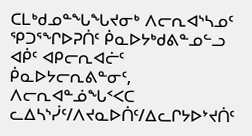ᑕᒪᒃᑯᓄᓐᖓᖓᔪᓂᒃ ᐱᓕᕆᐊᔅᓴᓄᑦ
ᕿᑐᕐᖏᐅᕈᑏᑦ ᑮᓇᐅᔭᒃᑯᕕᓐᓄᓪᓗ ᐊᑮᑦ ᐊᑭᓕᕆᐊᓖᑦ ᑮᓇᐅᔭᓕᕆᕕᓐᓂᑦ, ᐱᓕᕆᐊᓐᓅᖓᑉᐸᑕ
ᓚᐃᓴᔅᓰᑦ/ᐱᔪᓇᐅᑏᑦ/ᐃᓚᒋᔭᐅᔾᔪᑏᑦ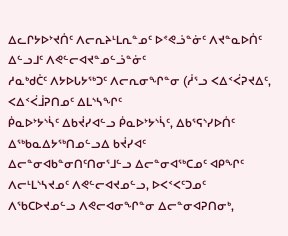ᐃᓚᒋᔭᐅᔾᔪᑏᑦ ᐱᓕᕆᔨᒻᒪᕆᓐᓄᑦ ᐅᕝᕙᓘᓐᓃᑦ ᐱᔪᓐᓇᐅᑏᑦ ᐃᓪᓗᒧᑦ ᐱᕙᓪᓕᐊᔪᓐᓄᓪᓘᓐᓃᑦ
ᓱᓇᒃᑯᑖᑦ ᐱᔭᐅᒐᔭᖅᑐᑦ ᐱᓕᕆᓂᖏᓐᓂ (ᓲᕐᓗ ᐸᐃᑉᐹᕈᔪᐃᑦ, ᐸᐃᑉᐹᒨᕈᑎᓄᑦ ᐃᒪᔅᓴᖏᑦ
ᑮᓇᐅᔾᔭᔅᓵᑦ ᐃᑲᔫᓯᐊᓪᓗ ᑮᓇᐅᔾᔭᔅᓵᑦ, ᐃᑲᕐᕋᔅᓯᐅᑏᑦ ᐃᖅᑲᓇᐃᔭᖅᑎᓄᓪᓗᐃ ᑲᔫᓯᐊᑦ
ᐃᓕᓐᓂᐊᑲᓐᓂᑎᑦᑎᓂᕐᒧᓪᓗ ᐃᓕᓐᓂᐊᖅᑕᓄᑦ ᐊᑭᖏᑦ ᐱᓕᒻᒪᔅᓴᔪᓄᑦ ᐱᕙᓪᓕᐊᔪᓄᓪᓗ, ᐅᐸᑉᐸᑦᑐᓄᑦ ᐱᖃᑕᐅᔪᓄᓪᓗ ᐱᕙᓕᐊᓂᖏᓐᓂ ᐃᓕᓐᓂᐊᕈᑎᓂᒃ,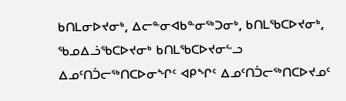ᑲᑎᒪᓂᐅᔪᓂᒃ, ᐃᓕᓐᓂᐊᑲᓐᓂᖅᑐᓂᒃ, ᑲᑎᒪᖃᑕᐅᔪᓂᒃ, ᖃᓄᐃᓘᖃᑕᐅᔪᓂᒃ ᑲᑎᒪᖃᑕᐅᔪᓂᓪᓗ
ᐃᓄᑦᑎᑑᓕᖅᑎᑕᐅᓂᖏᑦ ᐊᑭᖏᑦ ᐃᓄᑦᑎᑑᓕᖅᑎᑕᐅᔪᓄᑦ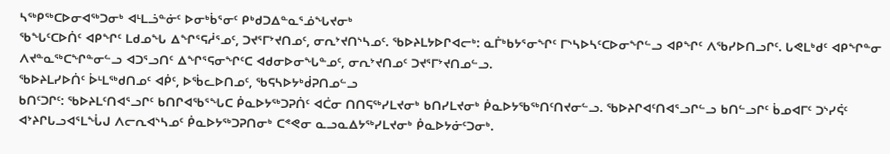ᓴᖅᑭᖅᑕᐅᓂᐊᖅᑐᓂᒃ ᐊᒻᒪᓘᓐᓃᑦ ᐅᓂᒃᑳᕐᓂᑦ ᑭᒃᑯᑐᐃᓐᓇᕐᓅᖓᔪᓂᒃ
ᖃᖓᑦᑕᐅᑏᑦ ᐊᑭᖏᑦ ᒪᑯᓄᖓ ᐃᖏᕐᕋᓲᕐᓄᑦ, ᑐᔪᕐᒥᔾᔪᑎᓄᑦ, ᓂᕆᔾᔪᑎᔅᓴᓄᑦ. ᖃᐅᔨᒪᔭᐅᒋᐊᓕᒃ: ᓇᒦᒃᑲᔭᕐᓂᖏᑦ ᒥᔅᓴᐅᓴᑦᑕᐅᓂᖏᓪᓗ ᐊᑭᖏᑦ ᐱᖃᓯᐅᑎᓗᒋᑦ. ᒐᕙᒪᒃᑯᑦ ᐊᑭᖏᓐᓂ ᐱᔪᓐᓇᖅᑕᖏᓐᓂᓪᓗ ᐊᑐᕐᓗᑎᑦ ᐃᖏᕐᕋᓂᖏᑦᑕ ᐊᑯᓂᐅᓂᖓᓐᓄᑦ, ᓂᕆᔾᔪᑎᓄᑦ ᑐᔪᕐᒥᔾᔪᑎᓄᓪᓗ.
ᖃᐅᔨᒪᓯᐅᑏᑦ ᐆᒻᒪᖅᑯᑎᓄᑦ ᐊᑮᑦ, ᐅᖄᓚᐅᑎᓄᑦ, ᖃᕋᓴᐅᔭᒃᑰᕈᑎᓄᓪᓗ
ᑲᑎᑦᑐᒋᑦ: ᖃᐅᔨᒪᑦᑎᐊᕐᓗᒋᑦ ᑲᑎᒋᐊᖃᕐᖓᑕ ᑮᓇᐅᔭᖅᑐᕈᑏᑦ ᐊᑖᓂ ᑎᑎᕋᖅᓯᒪᔪᓂᒃ ᑲᑎᓯᒪᔪᓂᒃ ᑮᓇᐅᔭᖃᖅᑎᑦᑎᔪᓂᓪᓗ. ᖃᐅᔨᒋᐊᑦᑎᐊᕐᓗᒋᓪᓗ ᑲᑎᓪᓗᒋᑦ ᑳᓄᐊᒥᑦ ᑐᔅᓯᕌᑦ ᐊᔾᔨᒋᒐᓗᐊᕐᒪᖔᒍ ᐱᓕᕆᐊᔅᓴᓄᑦ ᑮᓇᐅᔭᖅᑐᕈᑎᓂᒃ ᑕᕝᕙᓂ ᓇᓗᓇᐃᔭᖅᓯᒪᔪᓂᒃ ᑮᓇᐅᔭᓃᑦᑐᓂᒃ.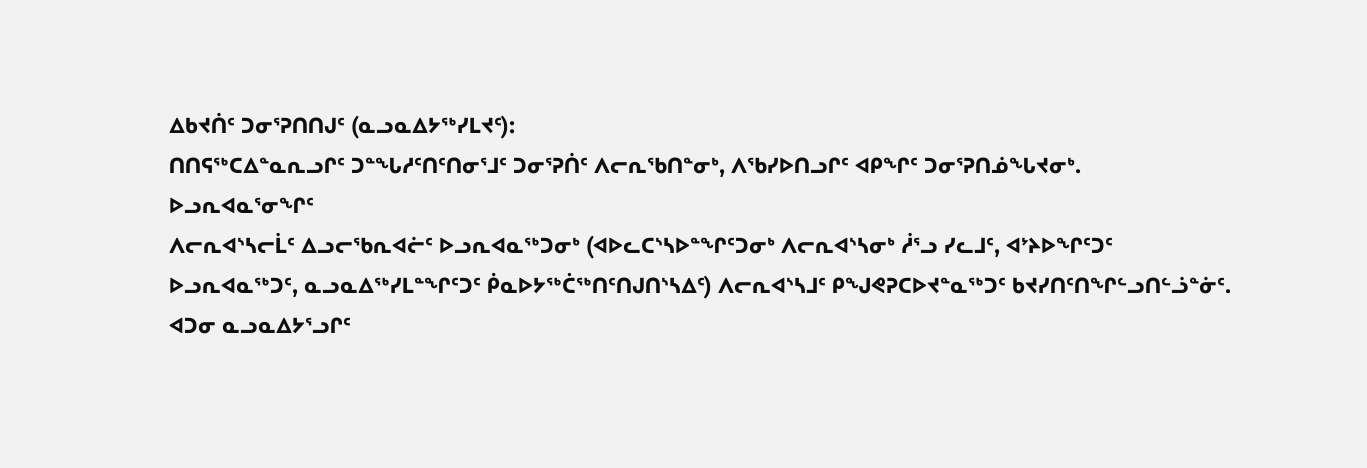ᐃᑲᔪᑏᑦ ᑐᓂᕐᕈᑎᑎᒍᑦ (ᓇᓗᓇᐃᔭᖅᓯᒪᔪᑦ):
ᑎᑎᕋᖅᑕᐃᓐᓇᕆᓗᒋᑦ ᑐᓐᖓᓱᑦᑎᑦᑎᓂᕐᒧᑦ ᑐᓂᕐᕈᑏᑦ ᐱᓕᕆᖃᑎᓐᓂᒃ, ᐱᖃᓯᐅᑎᓗᒋᑦ ᐊᑭᖏᑦ ᑐᓂᕐᕈᑎᓅᖓᔪᓂᒃ.
ᐅᓗᕆᐊᓇᕐᓂᖏᑦ
ᐱᓕᕆᐊᔅᓴᓕᒫᑦ ᐃᓗᓕᖃᕆᐊᓖᑦ ᐅᓗᕆᐊᓇᖅᑐᓂᒃ (ᐊᐅᓚᑕᔅᓴᐅᓐᖏᑦᑐᓂᒃ ᐱᓕᕆᐊᔅᓴᓂᒃ ᓲᕐᓗ ᓯᓚᒧᑦ, ᐊᔾᔨᐅᖏᑦᑐᑦ ᐅᓗᕆᐊᓇᖅᑐᑦ, ᓇᓗᓇᐃᖅᓯᒪᓐᖏᑦᑐᑦ ᑮᓇᐅᔭᖅᑖᖅᑎᑦᑎᒍᑎᔅᓴᐃᑦ) ᐱᓕᕆᐊᔅᓴᒧᑦ ᑭᖑᕙᕈᑕᐅᔪᓐᓇᖅᑐᑦ ᑲᔪᓯᑎᑦᑎᖏᓪᓗᑎᓪᓘᓐᓃᑦ. ᐊᑐᓂ ᓇᓗᓇᐃᔭᕐᓗᒋᑦ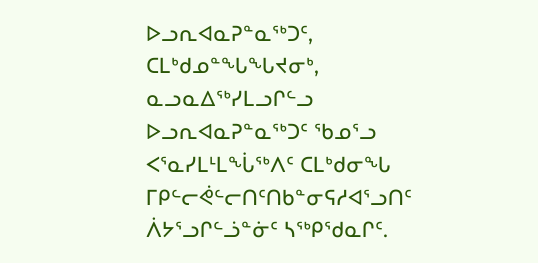ᐅᓗᕆᐊᓇᕈᓐᓇᖅᑐᑦ, ᑕᒪᒃᑯᓄᓐᖓᖓᔪᓂᒃ, ᓇᓗᓇᐃᖅᓯᒪᓗᒋᓪᓗ ᐅᓗᕆᐊᓇᕈᓐᓇᖅᑐᑦ ᖃᓄᕐᓗ ᐸᕐᓇᓯᒪᒻᒪᖔᖅᐱᑦ ᑕᒪᒃᑯᓂᖓ ᒥᑭᓪᓕᕚᓪᓕᑎᑦᑎᑲᓐᓂᕋᓱᐊᕐᓗᑎᑦ ᐲᔭᕐᓗᒋᓪᓘᓐᓃᑦ ᓴᖅᑭᖁᓇᒋᑦ.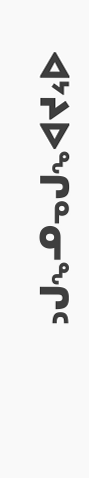ᐊᔾᔨᐅᖏᓐᓂᖏᑦ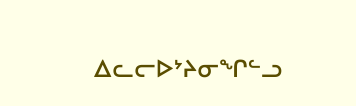ᐃᓚᓕᐅᔾᔨᓂᖏᓪᓗ